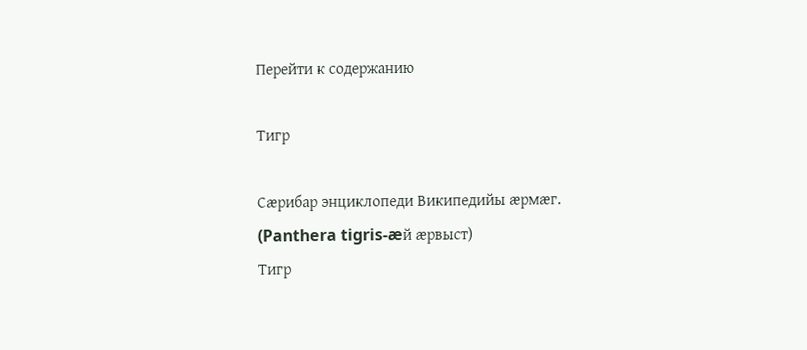Перейти к содержанию

Тигр

Сæрибар энциклопеди Википедийы æрмæг.
(Panthera tigris-æй æрвыст)
Тигр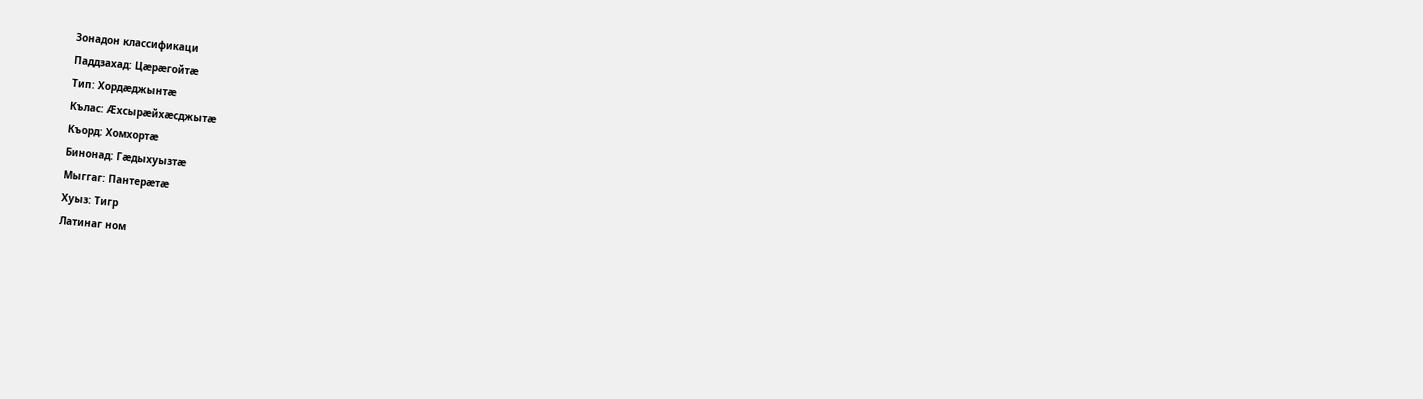Зонадон классификаци
Паддзахад: Цæрæгойтæ
Тип: Хордæджынтæ
Кълас: Æхсырæйхæсджытæ
Къорд: Хомхортæ
Бинонад: Гæдыхуызтæ
Мыггаг: Пантерæтæ
Хуыз: Тигр
Латинаг ном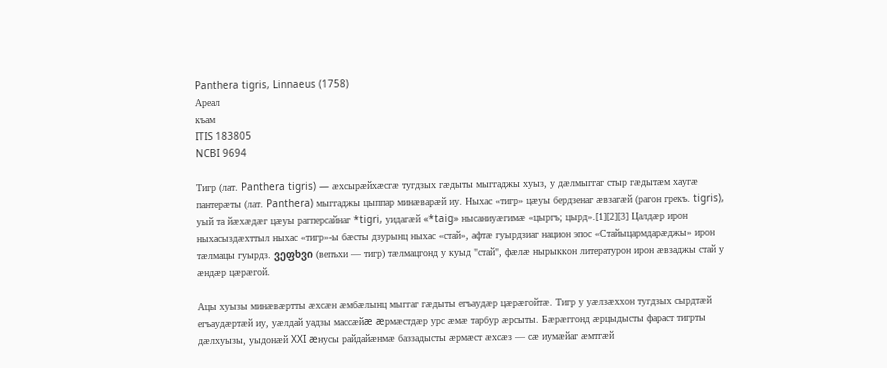Panthera tigris, Linnaeus (1758)
Ареал
къам
ITIS 183805
NCBI 9694

Тигр (лат. Panthera tigris) — æхсырæйхæсгæ тугдзых гæдыты мыггаджы хуыз, у дæлмыггаг стыр гæдытæм хаугæ пантерæты (лат. Panthera) мыггаджы цыппар минæварæй иу. Ныхас «тигр» цæуы бердзенаг æвзагæй (рагон грекъ. tigris), уый та йæхæдæг цæуы рагперсайнаг *tigri, уидагæй «*taig» нысаниуæгимæ «цыргъ; цырд».[1][2][3] Цалдæр ирон ныхасыздæхттыл ныхас «тигр»-ы бæсты дзурынц ныхас «стай», афтæ гуырдзиаг национ эпос «Стайыцармдарæджы» ирон тæлмацы гуырдз. ვეფხვი (вепъхи — тигр) тæлмацгонд у куыд "стай", фæлæ нырыккон литературон ирон æвзаджы стай у æндæр цæрæгой.

Ацы хуызы минæвæртты æхсæн æмбæлынц мыггаг гæдыты егъаудæр цæрæгойтæ. Тигр у уæлзæххон тугдзых сырдтæй егъаудæртæй иу, уæлдай уадзы массæйæ æрмæстдæр урс æмæ тарбур æрсыты. Бæрæггонд æрцыдысты фараст тигрты дæлхуызы, уыдонæй XXI æнусы райдайæнмæ баззадысты æрмæст æхсæз — сæ иумæйаг æмтгæй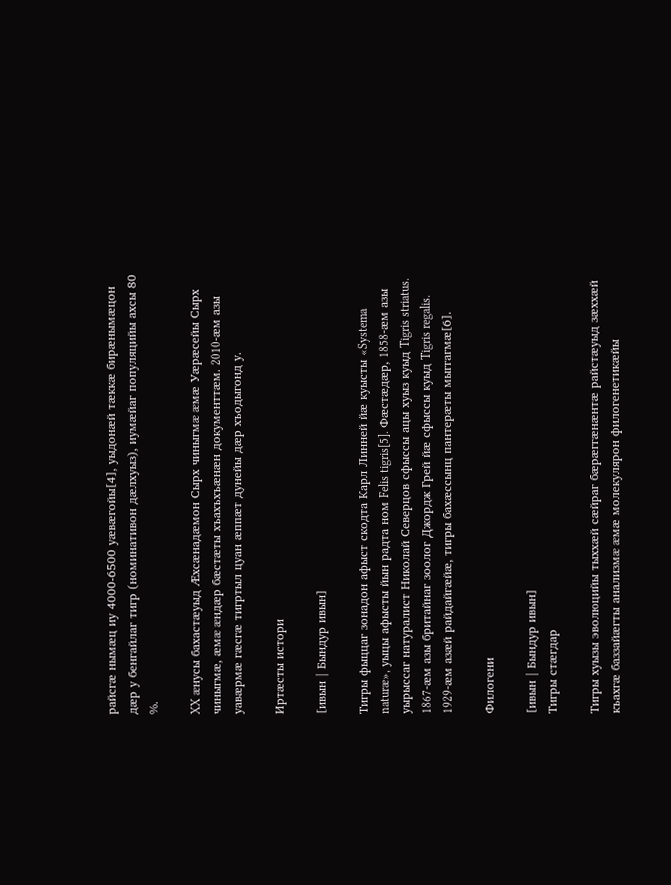райсгæ нымæц иу 4000-6500 уæвæгойы[4], уыдонæй тæккæ бирæнымæцон дæр у бенгайлаг тигр (номинативон дæлхуыз), иумæйаг популяцийы ахсы 80 %.

XX æнусы бахастæуыд Æхсæнадæмон Сырх чиныгмæ æмæ Уæрæсейы Сырх чиныгмæ, æмæ æндæр бæстæты хъахъхъæнæн документтæм. 2010-æм азы уавæрмæ гæсгæ тигртыл цуан æппæт дунейы дæр хъодыгонд у.

Иртæсты истори

[ивын | Бындур ивын]

Тигры фыццаг зонадон афыст скодта Карл Линней йæ куысты «Systema naturæ», уыцы афысты йын радта ном Felis tigris[5]. Фæстæдæр, 1858-æм азы уырыссаг натуралист Николай Северцов сфыссы ацы хуыз куыд Tigris striatus. 1867-æм азы бритайнаг зоолог Джордж Грей йæ сфыссы куыд Tigris regalis. 1929-æм азæй райдайгæйæ, тигры бахæссынц пантерæты мыггагмæ[6].

Филогени

[ивын | Бындур ивын]
Тигры стæгдар

Тигры хуызы эволюцийы тыххæй сæйраг бæрæггæнæнтæ райстæуыд зæххæй къахгæ баззайæгты анализмæ æмæ молекулярон филогенетикæйы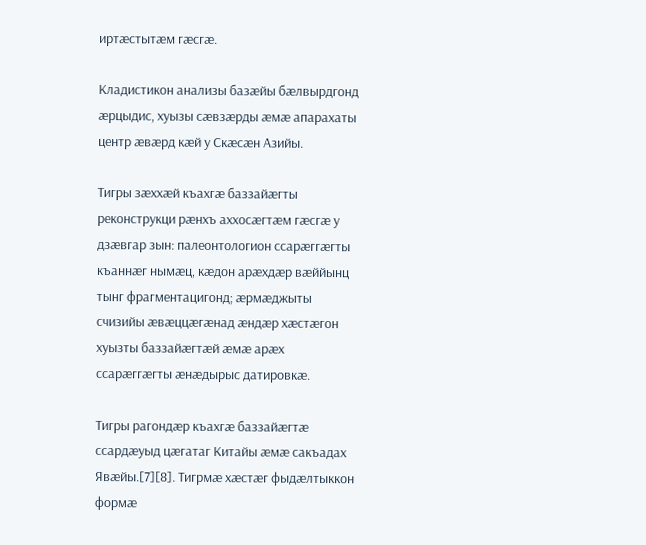иртæстытæм гæсгæ.

Кладистикон анализы базæйы бæлвырдгонд æрцыдис, хуызы сæвзæрды æмæ апарахаты центр æвæрд кæй у Скæсæн Азийы.

Тигры зæххæй къахгæ баззайæгты реконструкци рæнхъ аххосæгтæм гæсгæ у дзæвгар зын: палеонтологион ссарæггæгты къаннæг нымæц, кæдон арæхдæр вæййынц тынг фрагментацигонд; æрмæджыты счизийы æвæццæгæнад æндæр хæстæгон хуызты баззайæгтæй æмæ арæх ссарæггæгты æнæдырыс датировкæ.

Тигры рагондæр къахгæ баззайæгтæ ссардæуыд цæгатаг Китайы æмæ сакъадах Явæйы.[7][8]. Тигрмæ хæстæг фыдæлтыккон формæ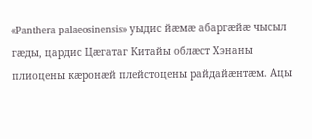«Panthera palaeosinensis» уыдис йæмæ абаргæйæ чысыл гæды, цардис Цæгатаг Китайы облæст Хэнаны плиоцены кæронæй плейстоцены райдайæнтæм. Ацы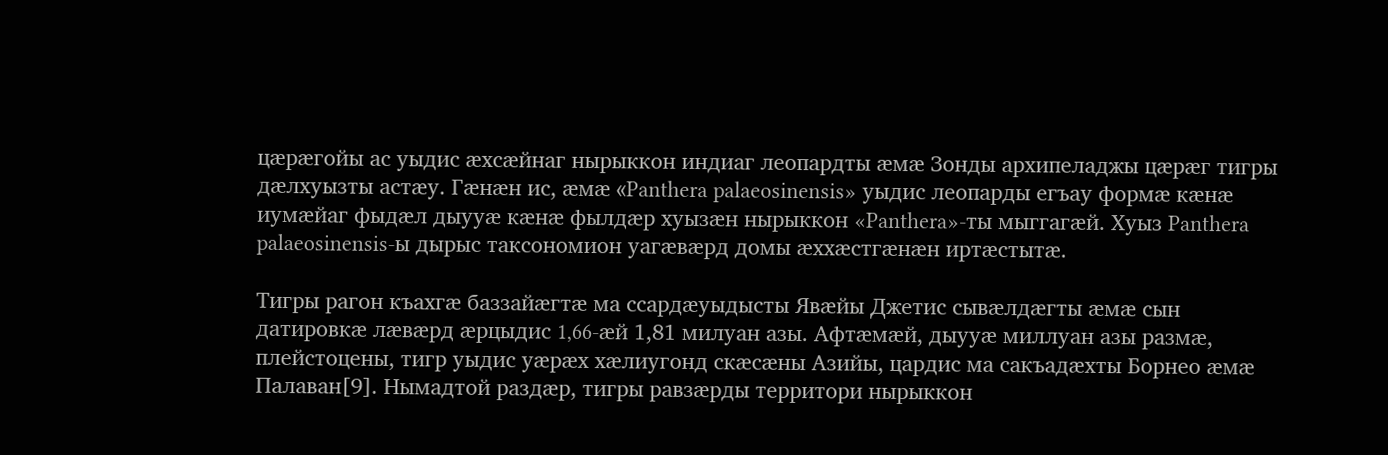цæрæгойы ас уыдис æхсæйнаг нырыккон индиаг леопардты æмæ Зонды архипеладжы цæрæг тигры дæлхуызты астæу. Гæнæн ис, æмæ «Panthera palaeosinensis» уыдис леопарды егъау формæ кæнæ иумæйаг фыдæл дыууæ кæнæ фылдæр хуызæн нырыккон «Panthera»-ты мыггагæй. Хуыз Panthera palaeosinensis-ы дырыс таксономион уагæвæрд домы æххæстгæнæн иртæстытæ.

Тигры рагон къахгæ баззайæгтæ ма ссардæуыдысты Явæйы Джетис сывæлдæгты æмæ сын датировкæ лæвæрд æрцыдис 1,66-æй 1,81 милуан азы. Афтæмæй, дыууæ миллуан азы размæ, плейстоцены, тигр уыдис уæрæх хæлиугонд скæсæны Азийы, цардис ма сакъадæхты Борнео æмæ Палаван[9]. Нымадтой раздæр, тигры равзæрды территори нырыккон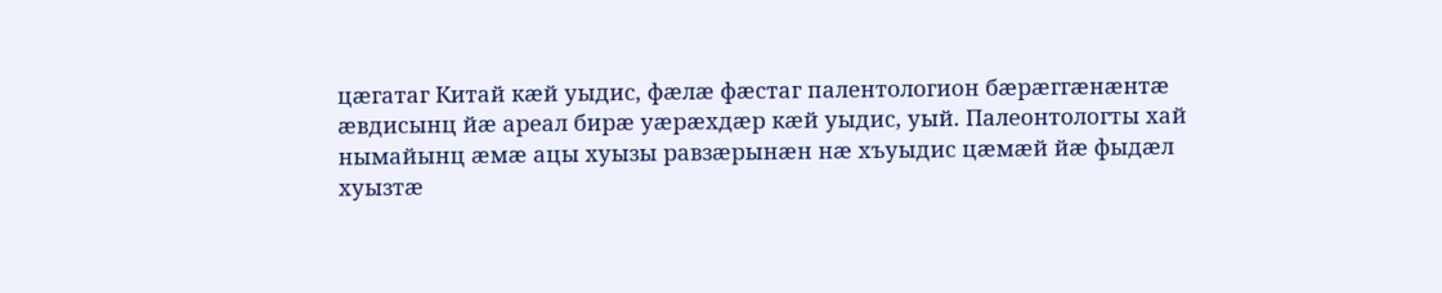цæгатаг Китай кæй уыдис, фæлæ фæстаг палентологион бæрæггæнæнтæ æвдисынц йæ ареал бирæ уæрæхдæр кæй уыдис, уый. Палеонтологты хай нымайынц æмæ ацы хуызы равзæрынæн нæ хъуыдис цæмæй йæ фыдæл хуызтæ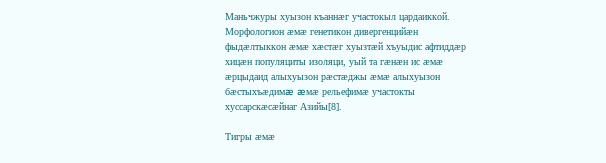Маньчжуры хуызон къаннæг участокыл цардаиккой. Морфологион æмæ генетикон дивергенцийæн фыдæлтыккон æмæ хæстæг хуызтæй хъуыдис афтиддæр хицæн популяциты изоляци, уый та гæнæн ис æмæ æрцыдаид алыхуызон рæстæджы æмæ алыхуызон бæстыхъæдимæ æмæ рельефимæ участокты хуссарскæсæйнаг Азийы[8].

Тигры æмæ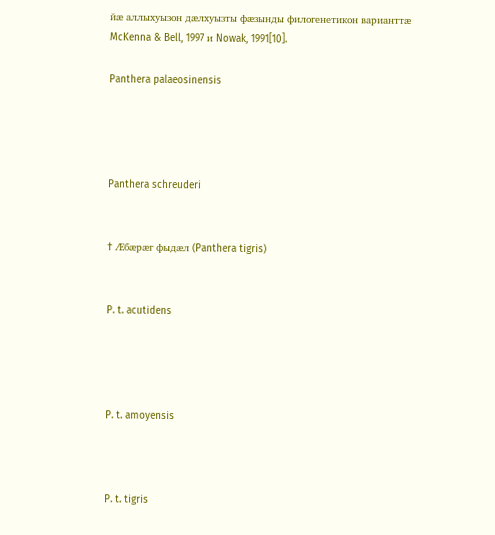йæ аллыхуызон дæлхуызты фæзынды филогенетикон варианттæ
McKenna & Bell, 1997 и Nowak, 1991[10].

Panthera palaeosinensis




Panthera schreuderi


† Æбæрæг фыдæл (Panthera tigris)


P. t. acutidens




P. t. amoyensis



P. t. tigris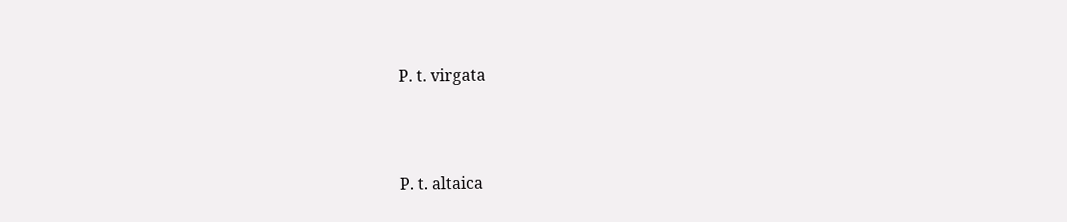P. t. virgata



P. t. altaica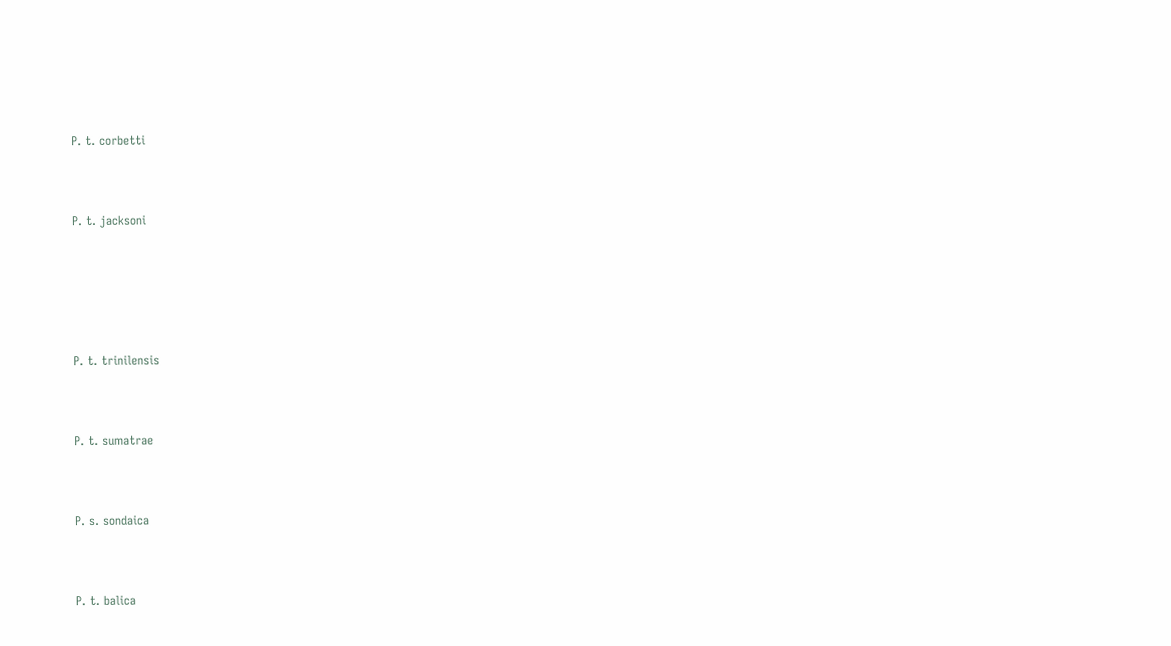P. t. corbetti



P. t. jacksoni






P. t. trinilensis



P. t. sumatrae



P. s. sondaica



P. t. balica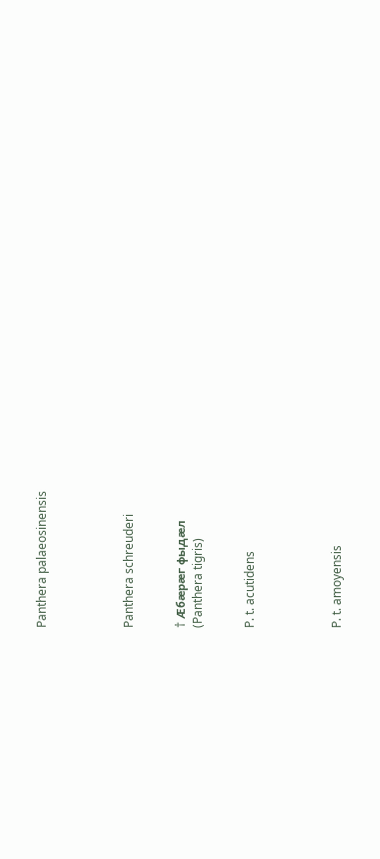Panthera palaeosinensis




Panthera schreuderi


† Æбæрæг фыдæл
(Panthera tigris)


P. t. acutidens




P. t. amoyensis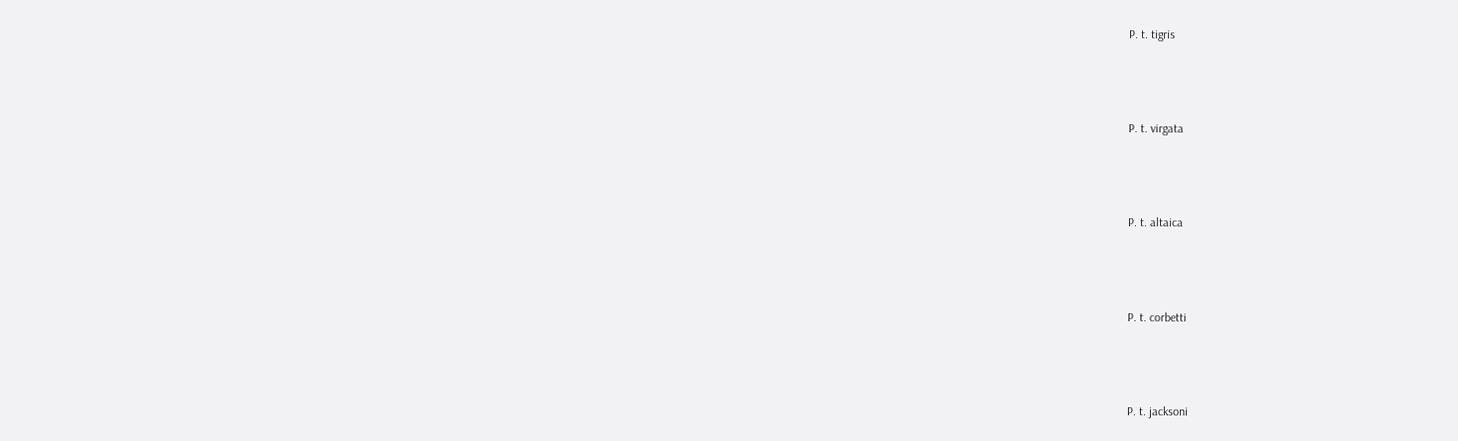P. t. tigris



P. t. virgata



P. t. altaica



P. t. corbetti



P. t. jacksoni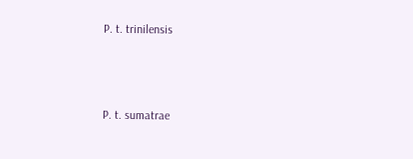P. t. trinilensis



P. t. sumatrae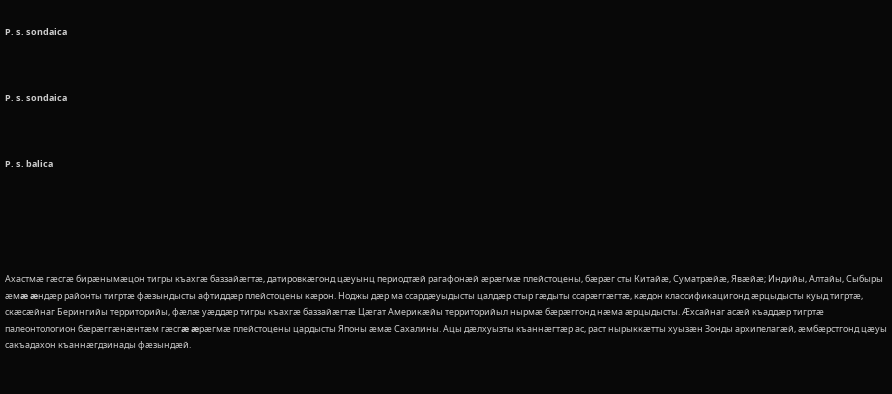P. s. sondaica



P. s. sondaica



P. s. balica






Ахастмæ гæсгæ бирæнымæцон тигры къахгæ баззайæгтæ, датировкæгонд цæуынц периодтæй рагафонæй æрæгмæ плейстоцены, бæрæг сты Китайæ, Суматрæйæ, Явæйæ; Индийы, Алтайы, Сыбыры æмæ æндæр районты тигртæ фæзындысты афтиддæр плейстоцены кæрон. Ноджы дæр ма ссардæуыдысты цалдæр стыр гæдыты ссарæггæгтæ, кæдон классификацигонд æрцыдысты куыд тигртæ, скæсæйнаг Берингийы территорийы, фæлæ уæддæр тигры къахгæ баззайæгтæ Цæгат Америкæйы территорийыл нырмæ бæрæггонд нæма æрцыдысты. Æхсайнаг асæй къаддæр тигртæ палеонтологион бæрæггæнæнтæм гæсгæ æрæгмæ плейстоцены цардысты Японы æмæ Сахалины. Ацы дæлхуызты къаннæгтæр ас, раст нырыккæтты хуызæн Зонды архипелагæй, æмбæрстгонд цæуы сакъадахон къаннæгдзинады фæзындæй.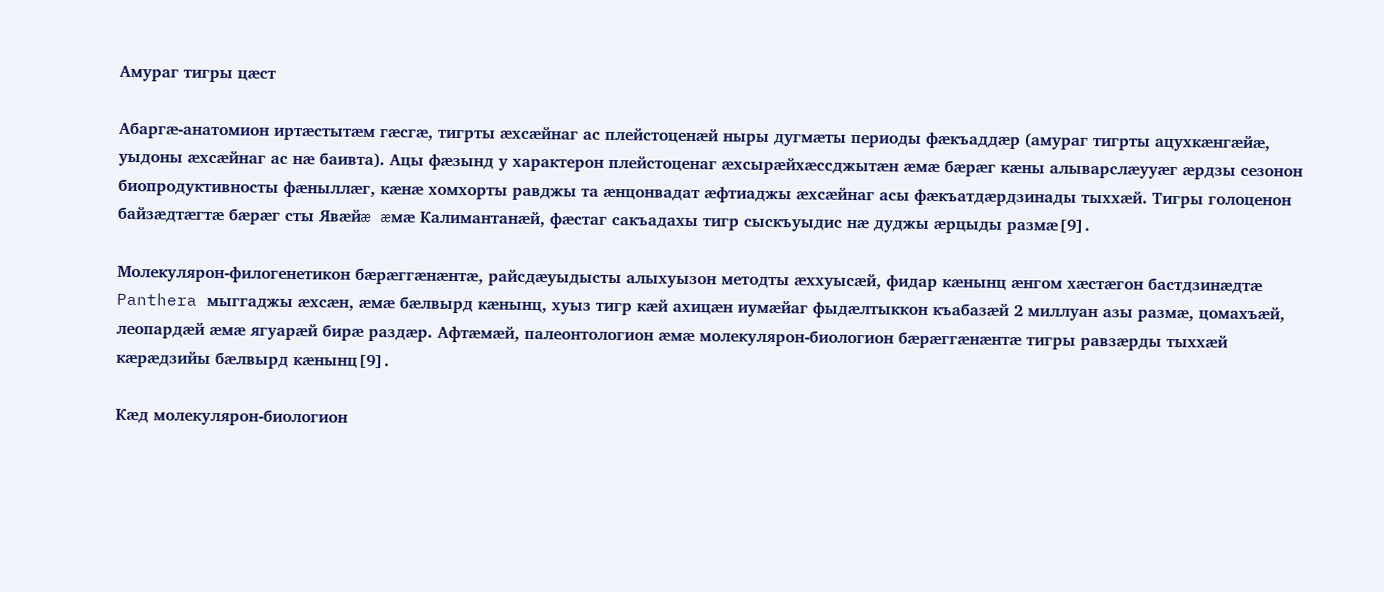Амураг тигры цæст

Абаргæ-анатомион иртæстытæм гæсгæ, тигрты æхсæйнаг ас плейстоценæй ныры дугмæты периоды фæкъаддæр (амураг тигрты ацухкæнгæйæ, уыдоны æхсæйнаг ас нæ баивта). Ацы фæзынд у характерон плейстоценаг æхсырæйхæссджытæн æмæ бæрæг кæны алыварслæууæг æрдзы сезонон биопродуктивносты фæныллæг, кæнæ хомхорты равджы та æнцонвадат æфтиаджы æхсæйнаг асы фæкъатдæрдзинады тыххæй. Тигры голоценон байзæдтæгтæ бæрæг сты Явæйæ æмæ Калимантанæй, фæстаг сакъадахы тигр сыскъуыдис нæ дуджы æрцыды размæ[9].

Молекулярон-филогенетикон бæрæггæнæнтæ, райсдæуыдысты алыхуызон методты æххуысæй, фидар кæнынц æнгом хæстæгон бастдзинæдтæ Panthera мыггаджы æхсæн, æмæ бæлвырд кæнынц, хуыз тигр кæй ахицæн иумæйаг фыдæлтыккон къабазæй 2 миллуан азы размæ, цомахъæй, леопардæй æмæ ягуарæй бирæ раздæр. Афтæмæй, палеонтологион æмæ молекулярон-биологион бæрæггæнæнтæ тигры равзæрды тыххæй кæрæдзийы бæлвырд кæнынц[9].

Кæд молекулярон-биологион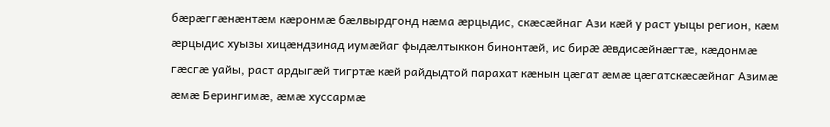бæрæггæнæнтæм кæронмæ бæлвырдгонд нæма æрцыдис, скæсæйнаг Ази кæй у раст уыцы регион, кæм æрцыдис хуызы хицæндзинад иумæйаг фыдæлтыккон бинонтæй, ис бирæ æвдисæйнæгтæ, кæдонмæ гæсгæ уайы, раст ардыгæй тигртæ кæй райдыдтой парахат кæнын цæгат æмæ цæгатскæсæйнаг Азимæ æмæ Берингимæ, æмæ хуссармæ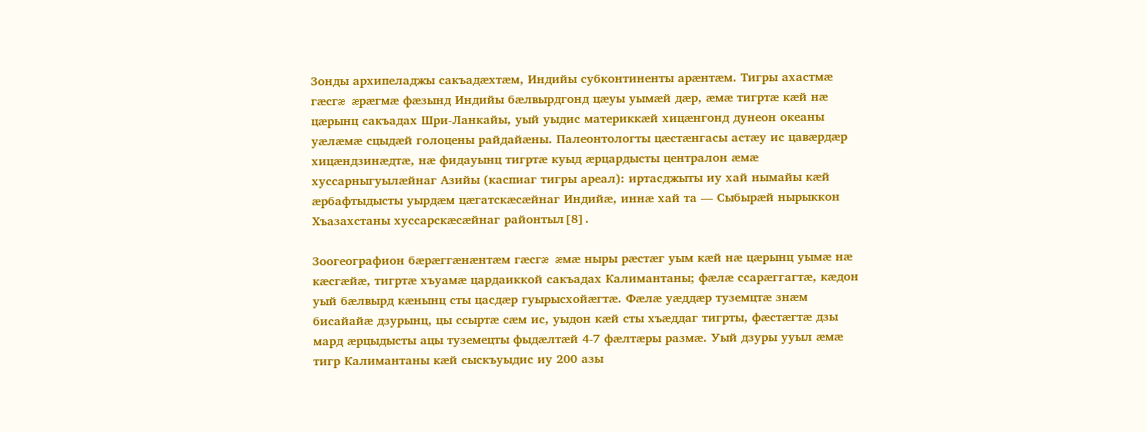Зонды архипеладжы сакъадæхтæм, Индийы субконтиненты арæнтæм. Тигры ахастмæ гæсгæ æрæгмæ фæзынд Индийы бæлвырдгонд цæуы уымæй дæр, æмæ тигртæ кæй нæ цæрынц сакъадах Шри-Ланкайы, уый уыдис материккæй хицæнгонд дунеон океаны уæлæмæ сцыдæй голоцены райдайæны. Палеонтологты цæстæнгасы астæу ис цавæрдæр хицæндзинæдтæ, нæ фидауынц тигртæ куыд æрцардысты централон æмæ хуссарныгуылæйнаг Азийы (каспиаг тигры ареал): иртасджыты иу хай нымайы кæй æрбафтыдысты уырдæм цæгатскæсæйнаг Индийæ, иннæ хай та — Сыбырæй нырыккон Хъазахстаны хуссарскæсæйнаг районтыл[8].

Зоогеографион бæрæггæнæнтæм гæсгæ æмæ ныры рæстæг уым кæй нæ цæрынц уымæ нæ кæсгæйæ, тигртæ хъуамæ цардаиккой сакъадах Калимантаны; фæлæ ссарæггагтæ, кæдон уый бæлвырд кæнынц сты цасдæр гуырысхойæгтæ. Фæлæ уæддæр туземцтæ знæм бисайайæ дзурынц, цы ссыртæ сæм ис, уыдон кæй сты хъæддаг тигрты, фæстæгтæ дзы мард æрцыдысты ацы туземецты фыдæлтæй 4-7 фæлтæры размæ. Уый дзуры ууыл æмæ тигр Калимантаны кæй сыскъуыдис иу 200 азы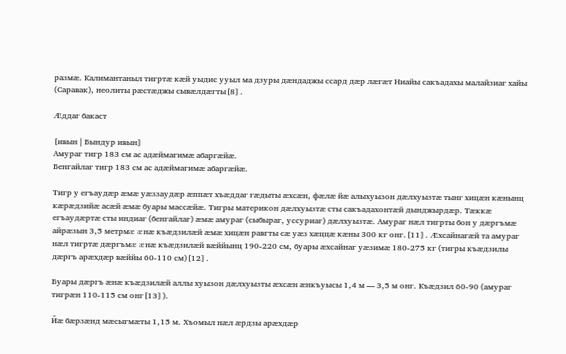размæ. Калимантаныл тигртæ кæй уыдис ууыл ма дзуры дæндаджы ссард дæр лæгæт Ниайы сакъадахы малайзиаг хайы (Саравак), неолиты рæстæджы сывæлдæгты[8].

Æддаг бакаст

[ивын | Бындур ивын]
Амураг тигр 183 см ас адæймагимæ абаргæйæ.
Бенгайлаг тигр 183 см ас адæймагимæ абаргæйæ.

Тигр у егъаудæр æмæ уæззаудæр æппæт хъæддаг гæдыты æхсæн, фæлæ йæ алыхуызон дæлхуызтæ тынг хицæн кæнынц кæрæдзийæ асæй æмæ буары массæйæ. Тигры материкон дæлхуызтæ сты сакъадахонтæй дынджырдæр. Тæккæ егъаудæртæ сты индиаг (бенгайлаг) æмæ амураг (сыбыраг, уссуриаг) дæлхуызтæ. Амураг нæл тигрты бон у дæргъмæ айрæзын 3,5 метрмæ æнæ къæдзилæй æмæ хицæн равгты сæ уæз хæццæ кæны 300 кг онг.[11]. Æхсайнагæй та амураг нæл тигртæ дæргъмæ æнæ къæдзилæй вæййынц 190-220 см, буары æхсайнаг уæзимæ 180-275 кг (тигры къæдзилы дæргъ арæхдæр вæййы 60-110 см)[12].

Буары дæргъ æнæ къæдзилæй аллы хуызон дæлхуызты æхсæн æнкъуысы 1,4 м — 3,5 м онг. Къæдзил 60-90 (амураг тигрæн 110-115 см онг[13]).

Йæ бæрзæнд мæсыгмæты 1,15 м. Хъомыл нæл æрдзы арæхдæр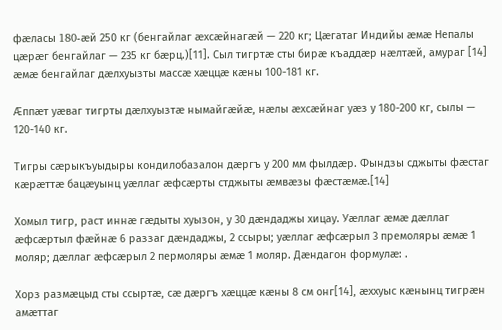фæласы 180-æй 250 кг (бенгайлаг æхсæйнагæй — 220 кг; Цæгатаг Индийы æмæ Непалы цæрæг бенгайлаг — 235 кг бæрц.)[11]. Сыл тигртæ сты бирæ къаддæр нæлтæй, амураг [14] æмæ бенгайлаг дæлхуызты массæ хæццæ кæны 100-181 кг.

Æппæт уæваг тигрты дæлхуызтæ нымайгæйæ, нæлы æхсæйнаг уæз у 180-200 кг, сылы — 120-140 кг.

Тигры сæрыкъуыдыры кондилобазалон дæргъ у 200 мм фылдæр. Фындзы сджыты фæстаг кæрæттæ бацæуынц уæллаг æфсæрты стджыты æмвæзы фæстæмæ.[14]

Хомыл тигр, раст иннæ гæдыты хуызон, у 30 дæндаджы хицау. Уæллаг æмæ дæллаг æфсæртыл фæйнæ 6 раззаг дæндаджы, 2 ссыры; уæллаг æфсæрыл 3 премоляры æмæ 1 моляр; дæллаг æфсæрыл 2 пермоляры æмæ 1 моляр. Дæндагон формулæ: .

Хорз размæцыд сты ссыртæ, сæ дæргъ хæццæ кæны 8 см онг[14], æххуыс кæнынц тигрæн амæттаг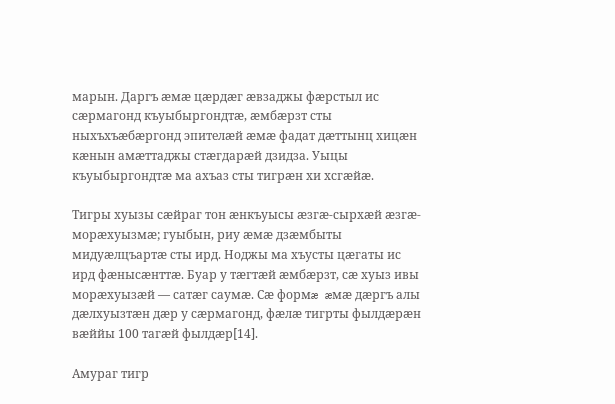марын. Даргъ æмæ цæрдæг æвзаджы фæрстыл ис сæрмагонд къуыбыргондтæ, æмбæрзт сты ныхъхъæбæргонд эпителæй æмæ фадат дæттынц хицæн кæнын амæттаджы стæгдарæй дзидза. Уыцы къуыбыргондтæ ма ахъаз сты тигрæн хи хсгæйæ.

Тигры хуызы сæйраг тон æнкъуысы æзгæ-сырхæй æзгæ-морæхуызмæ; гуыбын, риу æмæ дзæмбыты мидуæлцъартæ сты ирд. Ноджы ма хъусты цæгаты ис ирд фæнысæнттæ. Буар у тӕгтӕй æмбæрзт, сæ хуыз ивы морæхуызæй — сатæг саумæ. Сæ формæ æмæ дæргъ алы дæлхуызтæн дæр у сæрмагонд, фæлæ тигрты фылдæрæн вæййы 100 тагæй фылдæр[14].

Амураг тигр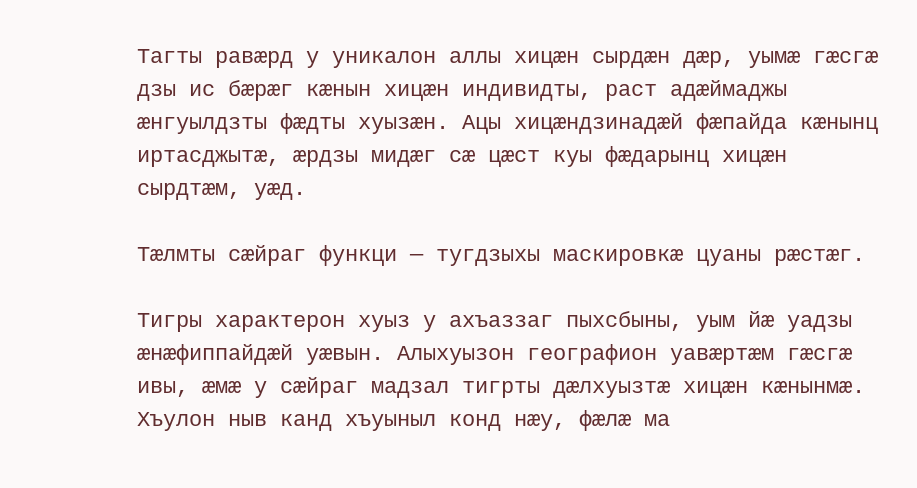Тагты равæрд у уникалон аллы хицæн сырдæн дæр, уымæ гæсгæ дзы ис бæрæг кæнын хицæн индивидты, раст адæймаджы æнгуылдзты фæдты хуызæн. Ацы хицæндзинадæй фæпайда кæнынц иртасджытæ, æрдзы мидæг сæ цæст куы фæдарынц хицæн сырдтæм, уæд.

Тæлмты сæйраг функци — тугдзыхы маскировкæ цуаны рæстæг.

Тигры характерон хуыз у ахъаззаг пыхсбыны, уым йæ уадзы æнæфиппайдæй уæвын. Алыхуызон географион уавæртæм гæсгæ ивы, æмæ у сæйраг мадзал тигрты дæлхуызтæ хицæн кæнынмæ. Хъулон ныв канд хъуыныл конд нæу, фæлæ ма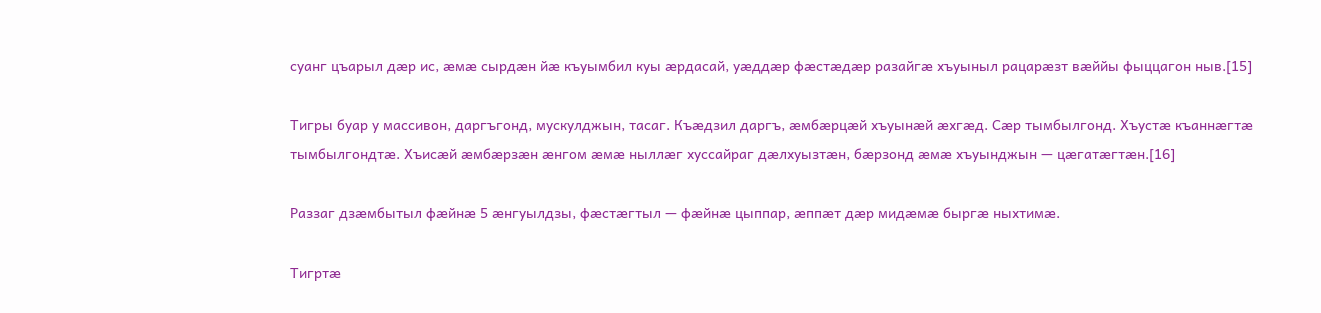суанг цъарыл дæр ис, æмæ сырдæн йæ къуымбил куы æрдасай, уæддæр фæстæдæр разайгæ хъуыныл рацарæзт вæййы фыццагон ныв.[15]

Тигры буар у массивон, даргъгонд, мускулджын, тасаг. Къæдзил даргъ, æмбæрцæй хъуынæй æхгæд. Сæр тымбылгонд. Хъустæ къаннæгтæ тымбылгондтæ. Хъисæй æмбæрзæн æнгом æмæ ныллæг хуссайраг дæлхуызтæн, бæрзонд æмæ хъуынджын — цæгатæгтæн.[16]

Раззаг дзæмбытыл фæйнæ 5 æнгуылдзы, фæстæгтыл — фæйнæ цыппар, æппæт дæр мидæмæ быргæ ныхтимæ.

Тигртæ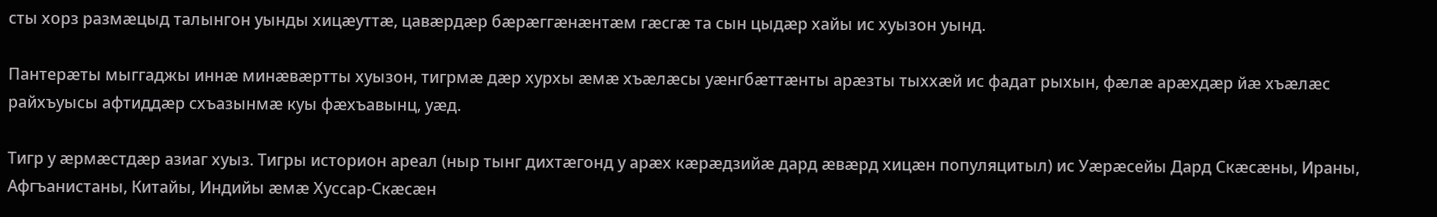сты хорз размæцыд талынгон уынды хицæуттæ, цавæрдæр бæрæггæнæнтæм гæсгæ та сын цыдæр хайы ис хуызон уынд.

Пантерæты мыггаджы иннæ минæвæртты хуызон, тигрмæ дæр хурхы æмæ хъæлæсы уæнгбæттæнты арæзты тыххæй ис фадат рыхын, фæлæ арæхдæр йæ хъæлæс райхъуысы афтиддæр схъазынмæ куы фæхъавынц, уæд.

Тигр у æрмæстдæр азиаг хуыз. Тигры историон ареал (ныр тынг дихтæгонд у арæх кæрæдзийæ дард æвæрд хицæн популяцитыл) ис Уæрæсейы Дард Скæсæны, Ираны, Афгъанистаны, Китайы, Индийы æмæ Хуссар-Скæсæн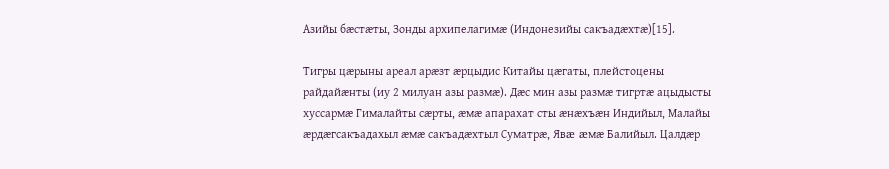Азийы бæстæты, Зонды архипелагимæ (Индонезийы сакъадæхтæ)[15].

Тигры цæрыны ареал арæзт æрцыдис Китайы цæгаты, плейстоцены райдайæнты (иу 2 милуан азы размæ). Дæс мин азы размæ тигртæ ацыдысты хуссармæ Гималайты сæрты, æмæ апарахат сты ӕнӕхъӕн Индийыл, Малайы æрдæгсакъадахыл æмæ сакъадӕхтыл Суматрæ, Явæ æмæ Балийыл. Цалдæр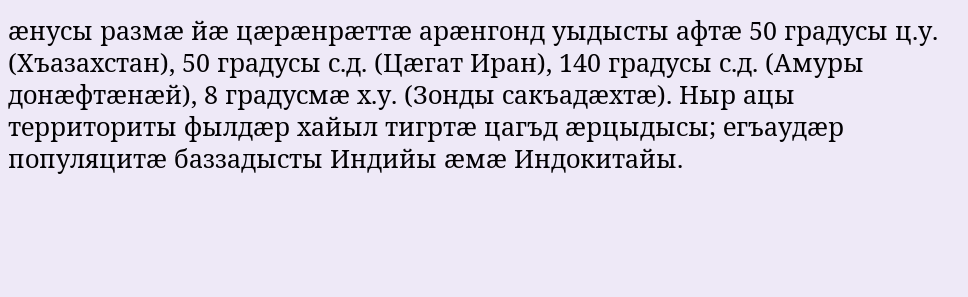æнусы размæ йæ цæрæнрæттæ арæнгонд уыдысты афтæ 50 градусы ц.у. (Хъазахстан), 50 градусы с.д. (Цæгат Иран), 140 градусы с.д. (Амуры донæфтæнæй), 8 градусмæ х.у. (Зонды сакъадæхтæ). Ныр ацы территориты фылдæр хайыл тигртæ цагъд æрцыдысы; егъаудæр популяцитæ баззадысты Индийы æмæ Индокитайы.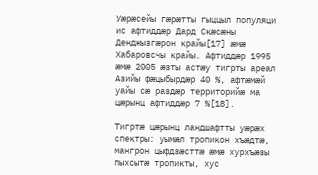Уæрæсейы гæрæтты гыццыл популяци ис афтиддæр Дард Скæсæны Денджызгæрон крайы[17] æмæ Хабаровсчы крайы. Афтиддæр 1995 æмæ 2005 æзты астæу тигрты ареал Азийы фæцыбырдæр 40 %, афтæмæй уайы сæ раздæр территорийæ ма цæрынц афтиддæр 7 %[18].

Тигртæ цæрынц ландшафтты уæрæх спектры: уымæл тропикон хъæдтæ, мангрон цыфдзæсттæ æмæ хурхъæзы пыхсытæ тропикты, хус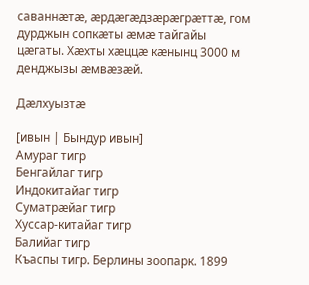саваннæтæ, æрдæгæдзæрæгрæттæ, гом дурджын сопкæты æмæ тайгайы цæгаты. Хæхты хæццæ кæнынц 3000 м денджызы æмвæзæй.

Дæлхуызтæ

[ивын | Бындур ивын]
Амураг тигр
Бенгайлаг тигр
Индокитайаг тигр
Суматрæйаг тигр
Хуссар-китайаг тигр
Балийаг тигр
Къаспы тигр. Берлины зоопарк. 1899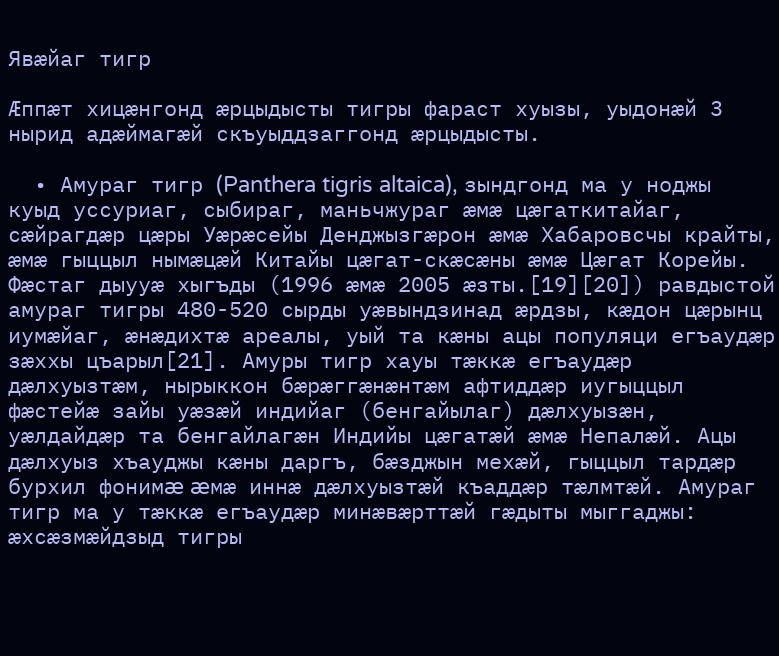Явæйаг тигр

Æппæт хицæнгонд æрцыдысты тигры фараст хуызы, уыдонæй 3 нырид адæймагæй скъуыддзаггонд æрцыдысты.

  • Амураг тигр (Panthera tigris altaica), зындгонд ма у ноджы куыд уссуриаг, сыбираг, маньчжураг æмæ цæгаткитайаг, сæйрагдæр цæры Уæрæсейы Денджызгæрон æмæ Хабаровсчы крайты, æмæ гыццыл нымæцæй Китайы цæгат-скæсæны æмæ Цæгат Корейы. Фæстаг дыууæ хыгъды (1996 æмæ 2005 æзты.[19][20]) равдыстой амураг тигры 480-520 сырды уæвындзинад æрдзы, кæдон цæрынц иумæйаг, æнæдихтæ ареалы, уый та кæны ацы популяци егъаудæр зæххы цъарыл[21]. Амуры тигр хауы тæккæ егъаудæр дæлхуызтæм, нырыккон бæрæггæнæнтæм афтиддæр иугыццыл фæстейæ зайы уæзæй индийаг (бенгайылаг) дæлхуызæн, уæлдайдæр та бенгайлагæн Индийы цæгатæй æмæ Непалæй. Ацы дæлхуыз хъауджы кæны даргъ, бæзджын мехæй, гыццыл тардæр бурхил фонимæ æмæ иннæ дæлхуызтæй къаддæр тæлмтæй. Амураг тигр ма у тæккæ егъаудæр минæвæрттæй гæдыты мыггаджы: æхсæзмæйдзыд тигры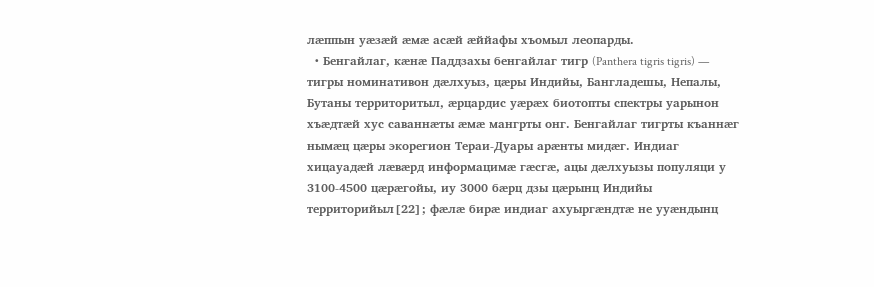лæппын уæзæй æмæ асæй æййафы хъомыл леопарды.
  • Бенгайлаг, кæнæ Паддзахы бенгайлаг тигр (Panthera tigris tigris) — тигры номинативон дæлхуыз, цæры Индийы, Бангладешы, Непалы, Бутаны территоритыл, æрцардис уæрæх биотопты спектры уарынон хъæдтæй хус саваннæты æмæ мангрты онг. Бенгайлаг тигрты къаннæг нымæц цæры экорегион Тераи-Дуары арæнты мидæг. Индиаг хицауадæй лæвæрд информацимæ гæсгæ, ацы дæлхуызы популяци у 3100-4500 цæрæгойы, иу 3000 бæрц дзы цæрынц Индийы территорийыл[22]; фæлæ бирæ индиаг ахуыргæндтæ не ууæндынц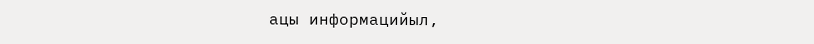ацы информацийыл,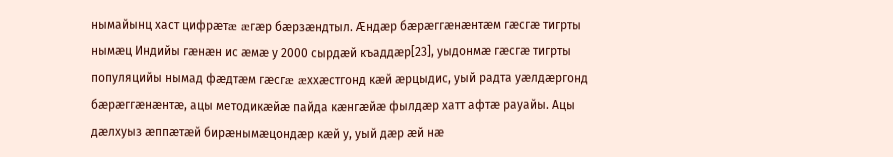нымайынц хаст цифрæтæ æгæр бæрзæндтыл. Æндæр бæрæггæнæнтæм гæсгæ тигрты нымæц Индийы гæнæн ис æмæ у 2000 сырдæй къаддæр[23], уыдонмæ гæсгæ тигрты популяцийы нымад фæдтæм гæсгæ æххæстгонд кæй æрцыдис, уый радта уæлдæргонд бæрæггæнæнтæ, ацы методикæйæ пайда кæнгæйæ фылдæр хатт афтæ рауайы. Ацы дæлхуыз æппæтæй бирæнымæцондæр кæй у, уый дæр æй нæ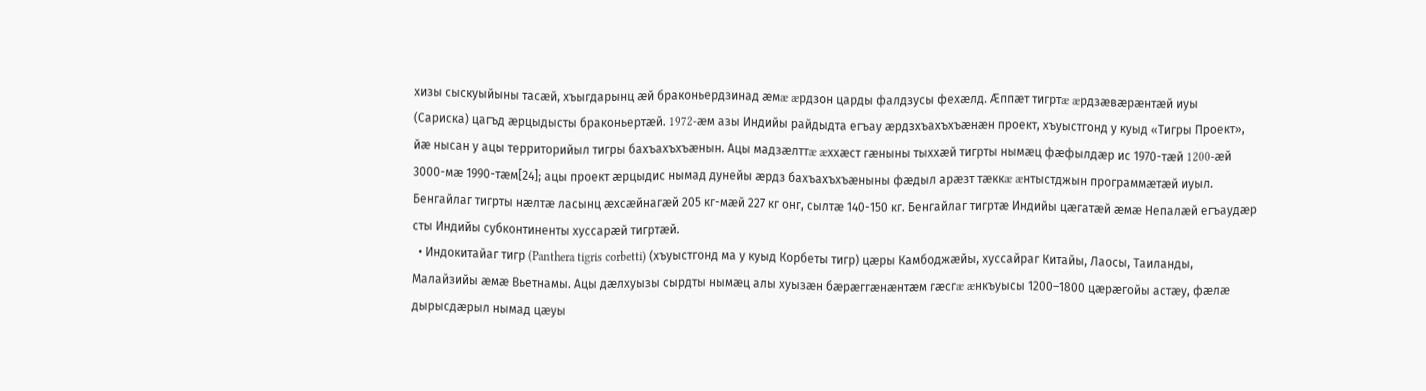хизы сыскуыйыны тасæй, хъыгдарынц æй браконьердзинад æмæ æрдзон царды фалдзусы фехæлд. Æппæт тигртæ æрдзæвæрæнтæй иуы (Сариска) цагъд æрцыдысты браконьертæй. 1972-æм азы Индийы райдыдта егъау æрдзхъахъхъæнæн проект, хъуыстгонд у куыд «Тигры Проект», йæ нысан у ацы территорийыл тигры бахъахъхъæнын. Ацы мадзæлттæ æххæст гæныны тыххæй тигрты нымæц фæфылдæр ис 1970-тæй 1200-æй 3000-мæ 1990-тæм[24]; ацы проект æрцыдис нымад дунейы æрдз бахъахъхъæныны фæдыл арæзт тæккæ æнтыстджын программæтæй иуыл. Бенгайлаг тигрты нæлтæ ласынц æхсæйнагæй 205 кг-мæй 227 кг онг, сылтæ 140-150 кг. Бенгайлаг тигртæ Индийы цæгатæй æмæ Непалæй егъаудæр сты Индийы субконтиненты хуссарæй тигртæй.
  • Индокитайаг тигр (Panthera tigris corbetti) (хъуыстгонд ма у куыд Корбеты тигр) цæры Камбоджæйы, хуссайраг Китайы, Лаосы, Таиланды, Малайзийы æмæ Вьетнамы. Ацы дæлхуызы сырдты нымæц алы хуызæн бæрæггæнæнтæм гæсгæ æнкъуысы 1200–1800 цæрæгойы астæу, фæлæ дырысдæрыл нымад цæуы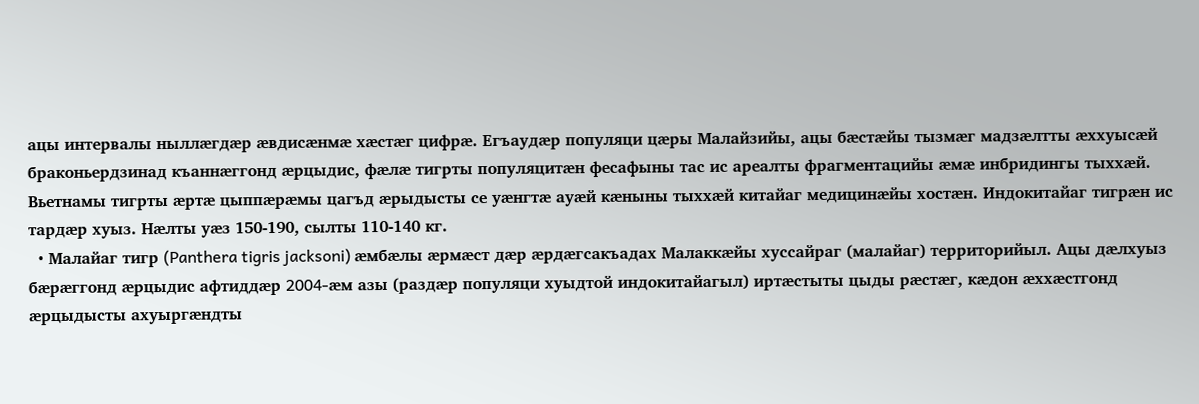ацы интервалы ныллæгдæр æвдисæнмæ хæстæг цифрæ. Егъаудæр популяци цæры Малайзийы, ацы бæстæйы тызмæг мадзæлтты æххуысæй браконьердзинад къаннæггонд æрцыдис, фæлæ тигрты популяцитæн фесафыны тас ис ареалты фрагментацийы æмæ инбридингы тыххæй. Вьетнамы тигрты æртæ цыппæрæмы цагъд æрыдысты се уæнгтæ ауæй кæныны тыххæй китайаг медицинæйы хостæн. Индокитайаг тигрæн ис тардæр хуыз. Нæлты уæз 150-190, сылты 110-140 кг.
  • Малайаг тигр (Panthera tigris jacksoni) æмбæлы æрмæст дæр æрдæгсакъадах Малаккæйы хуссайраг (малайаг) территорийыл. Ацы дæлхуыз бæрæггонд æрцыдис афтиддæр 2004-æм азы (раздæр популяци хуыдтой индокитайагыл) иртæстыты цыды рæстæг, кæдон æххæстгонд æрцыдысты ахуыргæндты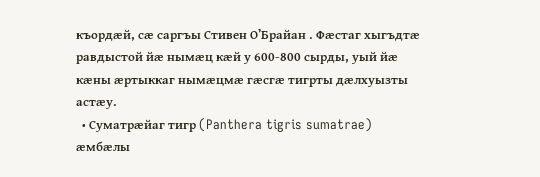къордæй, сæ саргъы Стивен О’Брайан . Фæстаг хыгъдтæ равдыстой йæ нымæц кæй у 600-800 сырды, уый йæ кæны æртыккаг нымæцмæ гæсгæ тигрты дæлхуызты астæу.
  • Суматрæйаг тигр (Panthera tigris sumatrae) æмбæлы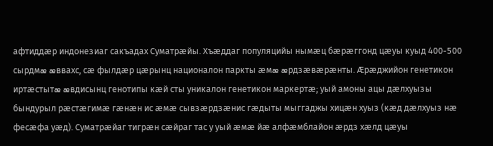афтиддæр индонезиаг сакъадах Суматрæйы. Хъæддаг популяцийы нымæц бæрæггонд цæуы куыд 400-500 сырдмæ æввахс, сæ фылдæр цæрынц националон паркты æмæ æрдзæвæрæнты. Æрæджийон генетикон иртæстытæ æвдисынц генотипы кæй сты уникалон генетикон маркертæ; уый амоны ацы дæлхуызы бындурыл рæстæгимæ гæнæн ис æмæ сывзæрдзæнис гæдыты мыггаджы хицæн хуыз (кæд дæлхуыз нæ фесæфа уæд). Суматрæйаг тигрæн сæйраг тас у уый æмæ йæ алфæмблайон æрдз хæлд цæуы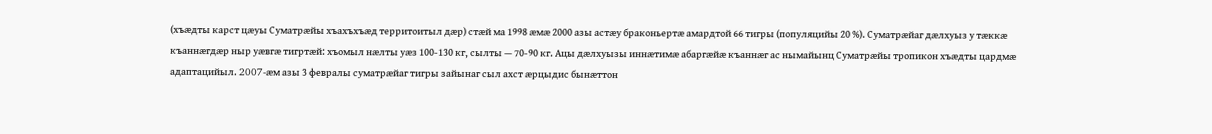(хъæдты карст цæуы Суматрæйы хъахъхъæд территоитыл дæр) стæй ма 1998 æмæ 2000 азы астæу браконьертæ амардтой 66 тигры (популяцийы 20 %). Суматрæйаг дæлхуыз у тæккæ къаннæгдæр ныр уæвгæ тигртæй: хъомыл нæлты уæз 100-130 кг, сылты — 70-90 кг. Ацы дæлхуызы иннæтимæ абаргæйæ къаннæг ас нымайынц Суматрæйы тропикон хъæдты цардмæ адаптацийыл. 2007-æм азы 3 февралы суматрæйаг тигры зайынаг сыл ахст æрцыдис бынæттон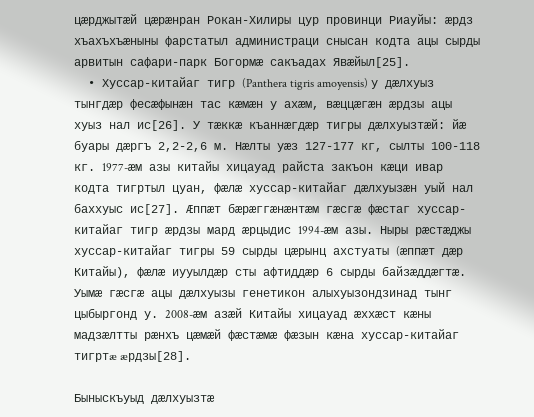цæрджытæй цæрæнран Рокан-Хилиры цур провинци Риауйы: æрдз хъахъхъæныны фарстатыл администраци снысан кодта ацы сырды арвитын сафари-парк Богормæ сакъадах Явæйыл[25].
  • Хуссар-китайаг тигр (Panthera tigris amoyensis) у дæлхуыз тынгдæр фесæфынæн тас кæмæн у ахæм, вæццæгæн æрдзы ацы хуыз нал ис[26]. У тæккæ къаннæгдæр тигры дæлхуызтæй: йæ буары дæргъ 2,2-2,6 м. Нæлты уæз 127-177 кг, сылты 100-118 кг. 1977-æм азы китайы хицауад райста закъон кæци ивар кодта тигртыл цуан, фæлæ хуссар-китайаг дæлхуызæн уый нал баххуыс ис[27]. Æппæт бæрæггæнæнтæм гæсгæ фæстаг хуссар-китайаг тигр æрдзы мард æрцыдис 1994-æм азы. Ныры рæстæджы хуссар-китайаг тигры 59 сырды цæрынц ахстуаты (æппæт дæр Китайы), фæлæ иууылдæр сты афтиддæр 6 сырды байзæддæгтæ. Уымæ гæсгæ ацы дæлхуызы генетикон алыхуызондзинад тынг цыбыргонд у. 2008-æм азæй Китайы хицауад æххæст кæны мадзæлтты рæнхъ цæмæй фæстæмæ фæзын кæна хуссар-китайаг тигртæ æрдзы[28].

Быныскъуыд дæлхуызтæ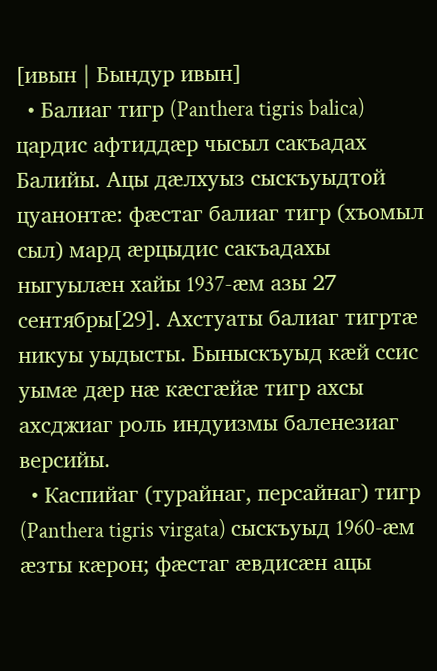[ивын | Бындур ивын]
  • Балиаг тигр (Panthera tigris balica) цардис афтиддæр чысыл сакъадах Балийы. Ацы дæлхуыз сыскъуыдтой цуанонтæ: фæстаг балиаг тигр (хъомыл сыл) мард æрцыдис сакъадахы ныгуылæн хайы 1937-æм азы 27 сентябры[29]. Ахстуаты балиаг тигртæ никуы уыдысты. Быныскъуыд кæй ссис уымæ дæр нæ кæсгæйæ тигр ахсы ахсджиаг роль индуизмы баленезиаг версийы.
  • Каспийаг (турайнаг, персайнаг) тигр (Panthera tigris virgata) сыскъуыд 1960-æм æзты кæрон; фæстаг æвдисæн ацы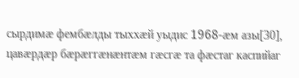сырдимæ фембæлды тыххæй уыдис 1968-æм азы[30], цавæрдæр бæрæггæнæнтæм гæсгæ та фæстаг каспийаг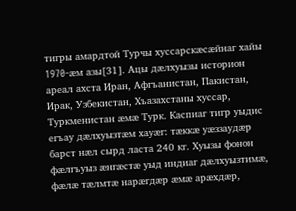тигры амардтой Турчы хуссарскæсæйнаг хайы 1970-æм азы[31]. Ацы дæлхуызы историон ареал ахста Иран, Афгъанистан, Пакистан, Ирак, Узбекистан, Хъазахстаны хуссар, Туркменистан æмæ Турк. Каспиаг тигр уыдис егъау дæлхуызтæм хауæг: тæккæ уæззаудæр барст нæл сырд ласта 240 кг. Хуызы фонон фæлгъуыз æнгæстæ уыд индиаг дæлхуызтимæ, фæлæ тæлмтæ нарæгдæр æмæ арæхдæр,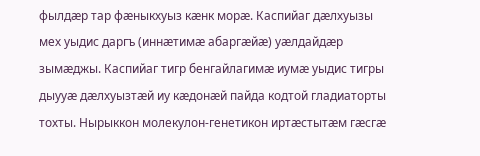фылдæр тар фæныкхуыз кæнк морæ. Каспийаг дæлхуызы мех уыдис даргъ (иннæтимæ абаргæйæ) уæлдайдæр зымæджы. Каспийаг тигр бенгайлагимæ иумæ уыдис тигры дыууæ дæлхуызтæй иу кæдонæй пайда кодтой гладиаторты тохты. Нырыккон молекулон-генетикон иртæстытæм гæсгæ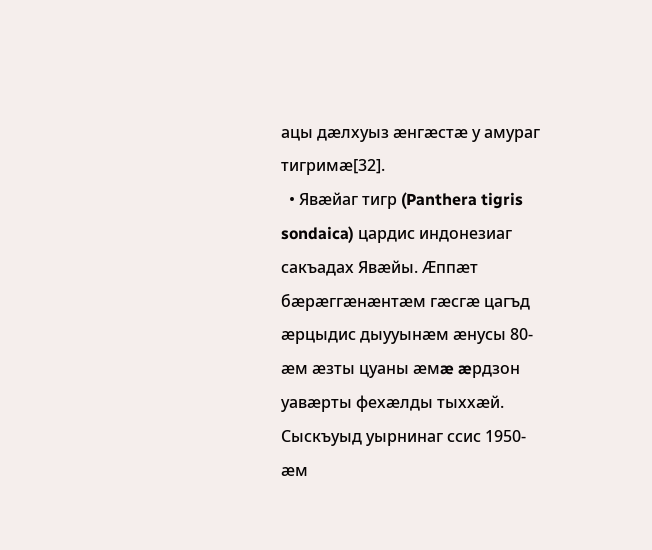ацы дæлхуыз æнгæстæ у амураг тигримæ[32].
  • Явæйаг тигр (Panthera tigris sondaica) цардис индонезиаг сакъадах Явæйы. Æппæт бæрæггæнæнтæм гæсгæ цагъд æрцыдис дыууынæм æнусы 80-æм æзты цуаны æмæ æрдзон уавæрты фехæлды тыххæй. Сыскъуыд уырнинаг ссис 1950-æм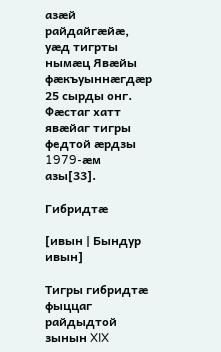азæй райдайгæйæ, уæд тигрты нымæц Явæйы фæкъуыннæгдæр 25 сырды онг. Фæстаг хатт явæйаг тигры федтой æрдзы 1979-æм азы[33].

Гибридтæ

[ивын | Бындур ивын]

Тигры гибридтæ фыццаг райдыдтой зынын XIX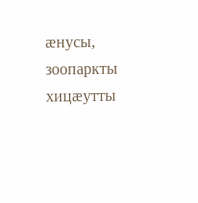æнусы, зоопаркты хицæутты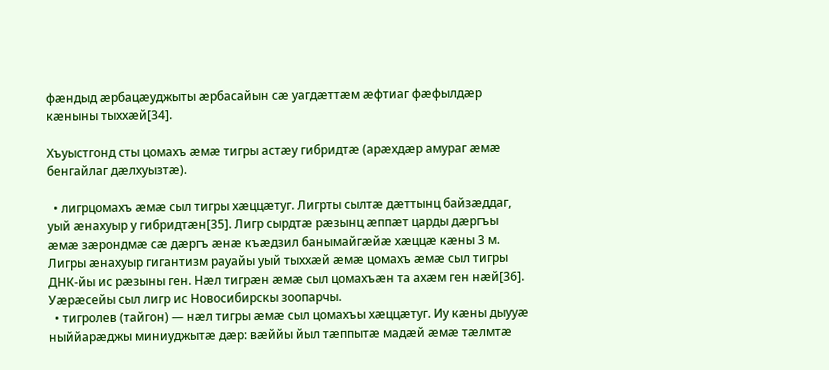фæндыд æрбацæуджыты æрбасайын сæ уагдæттæм æфтиаг фæфылдæр кæныны тыххæй[34].

Хъуыстгонд сты цомахъ æмæ тигры астæу гибридтæ (арæхдæр амураг æмæ бенгайлаг дæлхуызтæ).

  • лигрцомахъ æмæ сыл тигры хæццæтуг. Лигрты сылтæ дæттынц байзæддаг, уый æнахуыр у гибридтæн[35]. Лигр сырдтæ рæзынц æппæт царды дæргъы æмæ зæрондмæ сæ дæргъ æнæ къæдзил банымайгæйæ хæццæ кæны 3 м. Лигры æнахуыр гигантизм рауайы уый тыххæй æмæ цомахъ æмæ сыл тигры ДНК-йы ис рæзыны ген. Нæл тигрæн æмæ сыл цомахъæн та ахæм ген нæй[36]. Уæрæсейы сыл лигр ис Новосибирскы зоопарчы.
  • тигролев (тайгон) — нæл тигры æмæ сыл цомахъы хæццæтуг. Иу кæны дыууæ ныййарæджы миниуджытæ дæр: вæййы йыл тæппытæ мадæй æмæ тæлмтæ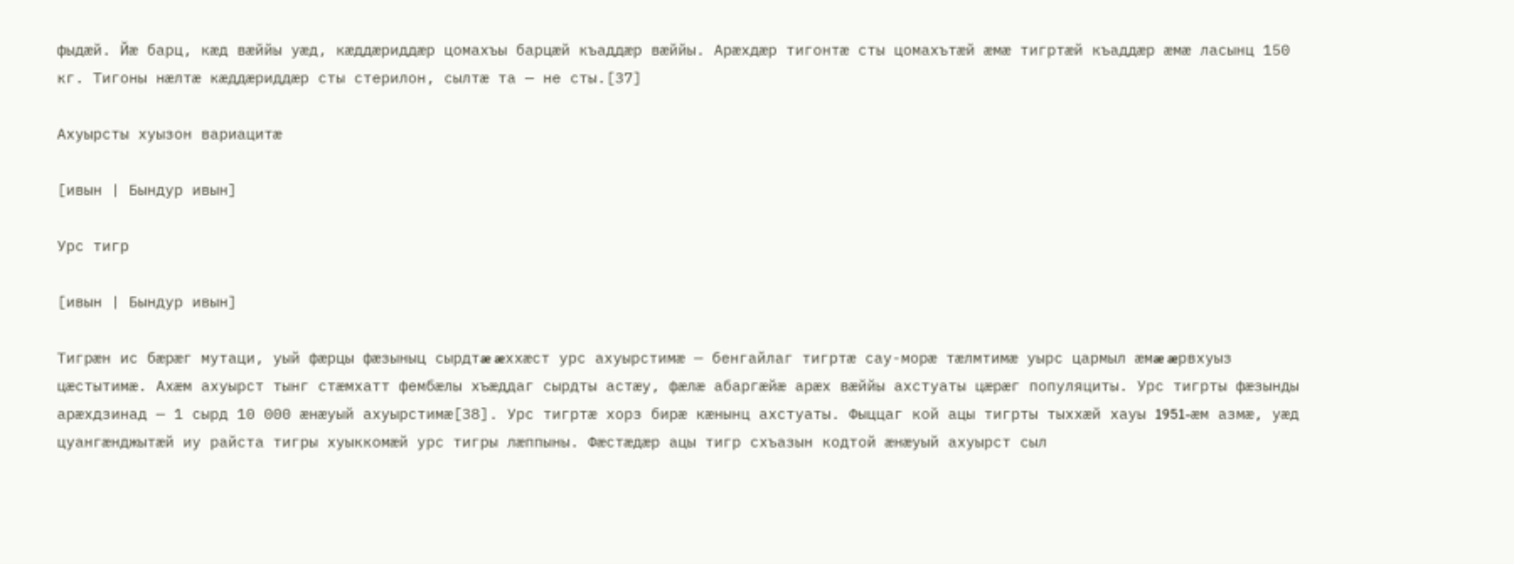фыдæй. Йæ барц, кæд вæййы уæд, кæддæриддæр цомахъы барцæй къаддæр вæййы. Арæхдæр тигонтæ сты цомахътæй æмæ тигртæй къаддæр æмæ ласынц 150 кг. Тигоны нæлтæ кæддæриддæр сты стерилон, сылтæ та — не сты.[37]

Ахуырсты хуызон вариацитæ

[ивын | Бындур ивын]

Урс тигр

[ивын | Бындур ивын]

Тигрæн ис бæрæг мутаци, уый фæрцы фæзыныц сырдтæ æххæст урс ахуырстимæ — бенгайлаг тигртæ сау-морæ тæлмтимæ уырс цармыл æмæ æрвхуыз цæстытимæ. Ахæм ахуырст тынг стæмхатт фембæлы хъæддаг сырдты астæу, фæлæ абаргæйæ арæх вæййы ахстуаты цæрæг популяциты. Урс тигрты фæзынды арæхдзинад — 1 сырд 10 000 æнæуый ахуырстимæ[38]. Урс тигртæ хорз бирæ кæнынц ахстуаты. Фыццаг кой ацы тигрты тыххæй хауы 1951-æм азмæ, уæд цуангæнджытæй иу райста тигры хуыккомæй урс тигры лæппыны. Фæстæдæр ацы тигр схъазын кодтой æнæуый ахуырст сыл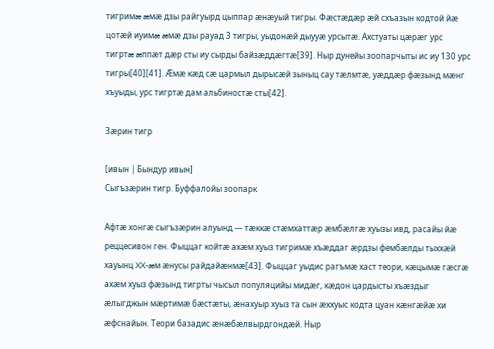тигримæ æмæ дзы райгуырд цыппар æнæуый тигры. Фæстæдæр æй схъазын кодтой йæ цотæй иуимæ æмæ дзы рауад 3 тигры, уыдонæй дыууæ урсытæ. Ахстуаты цæрæг урс тигртæ æппæт дæр сты иу сырды байзæддæгтæ[39]. Ныр дунейы зоопарчыты ис иу 130 урс тигры[40][41]. Æмæ кæд сæ цармыл дырысæй зыныц сау тæлмтæ, уæддæр фæзынд мæнг хъуыды, урс тигртæ дам альбиностæ сты[42].

Зæрин тигр

[ивын | Бындур ивын]
Сыгъзæрин тигр. Буффалойы зоопарк

Афтæ хонгæ сыгъзæрин алуынд — тæккæ стæмхаттæр æмбæлгæ хуызы ивд, расайы йæ реццесивон ген. Фыццаг койтæ ахæм хуыз тигримæ хъæддаг æрдзы фембæлды тыххæй хауынц XX-æм æнусы райдайæнмæ[43]. Фыццаг уыдис рагъмæ хаст теори, кæцымæ гæсгæ ахæм хуыз фæзынд тигрты чысыл популяцийы мидæг, кæдон цардысты хъæздыг æлыгджын мæртимæ бæстæты, æнахуыр хуыз та сын æххуыс кодта цуан кæнгæйæ хи æфснайын. Теори базадис æнæбæлвырдгондæй. Ныр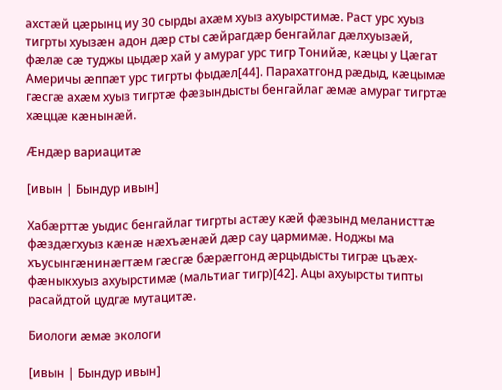ахстæй цæрынц иу 30 сырды ахæм хуыз ахуырстимæ. Раст урс хуыз тигрты хуызæн адон дæр сты сæйрагдæр бенгайлаг дæлхуызæй, фæлæ сæ туджы цыдæр хай у амураг урс тигр Тонийæ, кæцы у Цæгат Америчы æппæт урс тигрты фыдæл[44]. Парахатгонд рæдыд, кæцымæ гæсгæ ахæм хуыз тигртæ фæзындысты бенгайлаг æмæ амураг тигртæ хæццæ кæнынæй.

Æндæр вариацитæ

[ивын | Бындур ивын]

Хабæрттæ уыдис бенгайлаг тигрты астæу кæй фæзынд меланисттæ фæздæгхуыз кæнæ нæхъæнæй дæр сау цармимæ. Ноджы ма хъусынгæнинæгтæм гæсгæ бæрæггонд æрцыдысты тигрæ цъæх-фæныкхуыз ахуырстимæ (мальтиаг тигр)[42]. Ацы ахуырсты типты расайдтой цудгæ мутацитæ.

Биологи æмæ экологи

[ивын | Бындур ивын]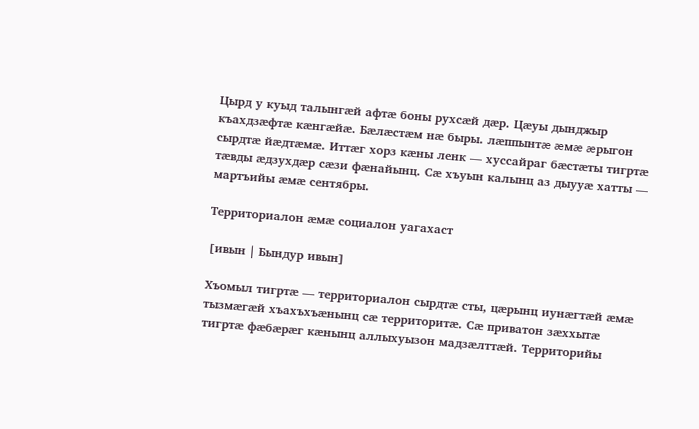Цырд у куыд талынгæй афтæ боны рухсæй дæр. Цæуы дынджыр къахдзæфтæ кæнгæйæ. Бæлæстæм нæ быры. лæппынтæ æмæ æрыгон сырдтæ йæдтæмæ. Иттæг хорз кæны ленк — хуссайраг бæстæты тигртæ тæвды æдзухдæр сæзи фæнайынц. Сæ хъуын калынц аз дыууæ хатты — мартъийы æмæ сентябры.

Территориалон æмæ социалон уагахаст

[ивын | Бындур ивын]

Хъомыл тигртæ — территориалон сырдтæ сты, цæрынц иунæгтæй æмæ тызмæгæй хъахъхъæнынц сæ территоритæ. Сæ приватон зæххытæ тигртæ фæбæрæг кæнынц аллыхуызон мадзæлттæй. Территорийы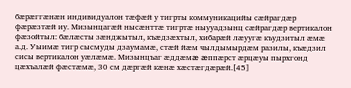бæрæггæнæн индивидуалон тæфæй у тигрты коммуникацийы сæйрагдæр фæрæзтæй иу. Мизынцагæй нысæнттæ тигртæ ныууадзынц сæйрагдæр вертикалон фæзойтыл: бæлæсты зæнджытыл, къæдзæхтыл, хибарæй лæуугæ къудзитыл æмæ а.д. Уыимæ тигр сысмуды дзаумамæ, стæй йæм чылдымырдæм разилы, къæдзил сисы вертикалон уæлæмæ. Мизынцъаг æддæмæ æппæрст æрцæуы пырхгонд цæхъалæй фæстæмæ, 30 см дæргæй кæнæ хæстæгдæрæй.[45]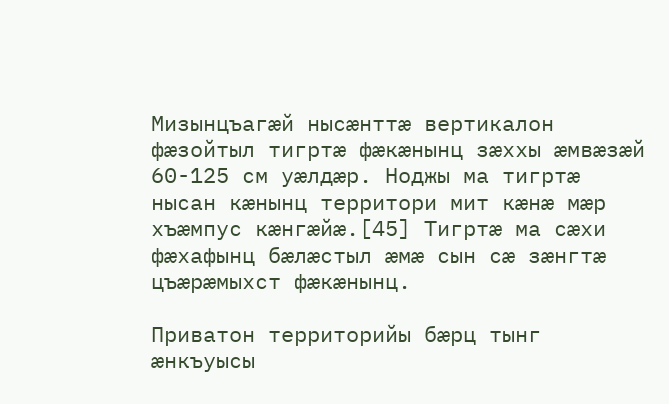Мизынцъагæй нысæнттæ вертикалон фæзойтыл тигртæ фæкæнынц зæххы æмвæзæй 60-125 см уæлдæр. Ноджы ма тигртæ нысан кæнынц территори мит кæнæ мæр хъæмпус кæнгæйæ.[45] Тигртæ ма сæхи фæхафынц бæлæстыл æмæ сын сæ зæнгтæ цъæрæмыхст фæкæнынц.

Приватон территорийы бæрц тынг æнкъуысы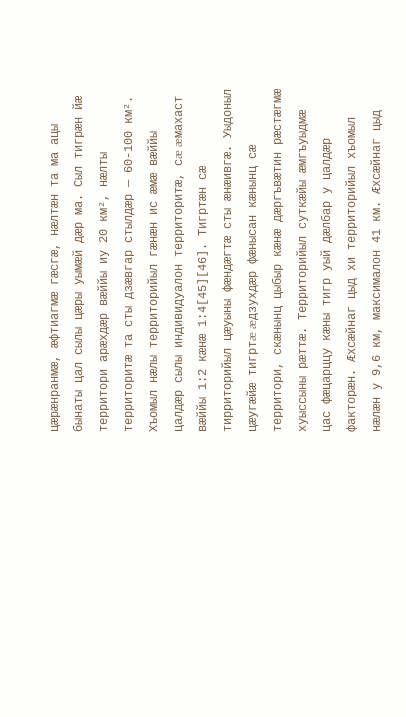цæрæнранмæ, æфтиагмæ гæсгæ, нæлтæн та ма ацы бынаты цал сылы цæры уымæй дæр ма. Сыл тигрæн йæ территори арæхдæр вæййы иу 20 км², нæлты территоритæ та сты дзæвгар стылдæр — 60-100 км². Хъомыл нæлы территорийыл гæнæн ис æмæ вæййы цалдæр сылы индивидуалон территоритæ, сæ æмахаст вæййы 1:2 кæнæ 1:4[45][46]. Тигртæн сæ тирриторийыл цæуыны фæндæгтæ сты æнæивгæ. Уыдоныл цæугæйæ тигртæ æдзухдæр фæнысан кæнынц сæ территори, скæнынц цыбыр кæнæ дæргъвæтин рæстæгмæ хуыссыны рæттæ. Территорийыл суткæйы æмгъуыдмæ цас фæцарццу кæны тигр уый дæлбар у цалдæр факторæн. Æхсæйнаг цыд хи территорийыл хъомыл нæлæн у 9,6 км, максималон 41 км. Æхсæйнаг цыд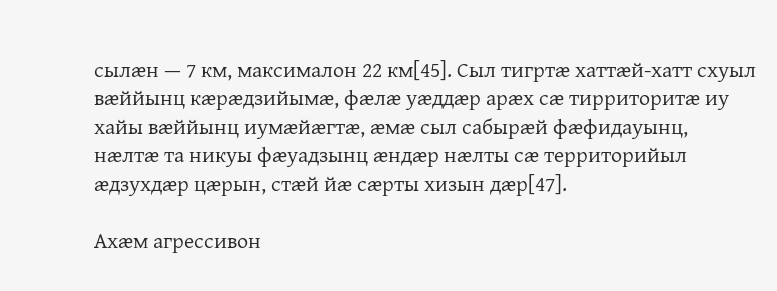сылæн — 7 км, максималон 22 км[45]. Сыл тигртæ хаттæй-хатт схуыл вæййынц кæрæдзийымæ, фæлæ уæддæр арæх сæ тирриторитæ иу хайы вæййынц иумæйæгтæ, æмæ сыл сабырæй фæфидауынц, нæлтæ та никуы фæуадзынц æндæр нæлты сæ территорийыл æдзухдæр цæрын, стæй йæ сæрты хизын дæр[47].

Ахæм агрессивон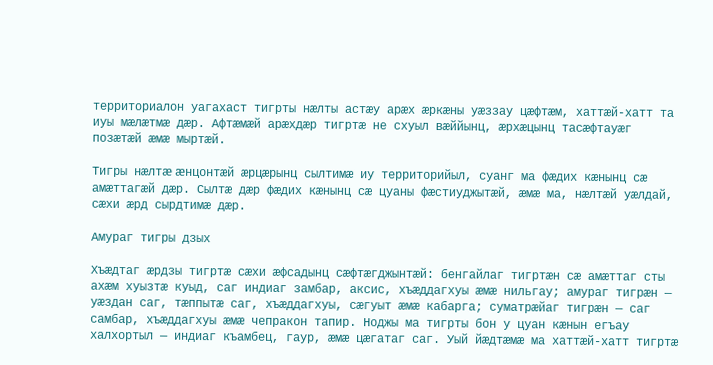территориалон уагахаст тигрты нæлты астæу арæх æркæны уæззау цæфтæм, хаттæй-хатт та иуы мæлæтмæ дæр. Афтæмæй арæхдæр тигртæ не схуыл вæййынц, æрхæцынц тасæфтауæг позæтæй æмæ мыртæй.

Тигры нæлтæ æнцонтæй æрцæрынц сылтимæ иу территорийыл, суанг ма фæдих кæнынц сæ амæттагæй дæр. Сылтæ дæр фæдих кæнынц сæ цуаны фæстиуджытæй, æмæ ма, нæлтæй уæлдай, сæхи æрд сырдтимæ дæр.

Амураг тигры дзых

Хъæдтаг æрдзы тигртæ сæхи æфсадынц сæфтæгджынтæй: бенгайлаг тигртæн сæ амæттаг сты ахæм хуызтæ куыд, саг индиаг замбар, аксис, хъæддагхуы æмæ нильгау; амураг тигрæн — уæздан саг, тæппытæ саг, хъæддагхуы, сæгуыт æмæ кабарга; суматрæйаг тигрæн — саг самбар, хъæддагхуы æмæ чепракон тапир. Ноджы ма тигрты бон у цуан кæнын егъау халхортыл — индиаг къамбец, гаур, æмæ цæгатаг саг. Уый йæдтæмæ ма хаттæй-хатт тигртæ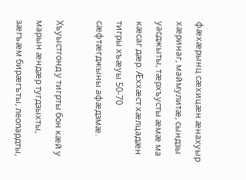фæхæрынц сæхицæн æнахуыр хæринаг, маймулитæ, сындзы уасджыты, тæрхъусты æмæ ма кæсаг дæр. Æххæст хæлцадæн тигры хъæуы 50-70 сæфтæгджыны афæдзмæ.

Хъуыстгонд у тигрты бон кæй у марын æндæр тугдзыхты, зæгъæм бирæгъты, леопардты,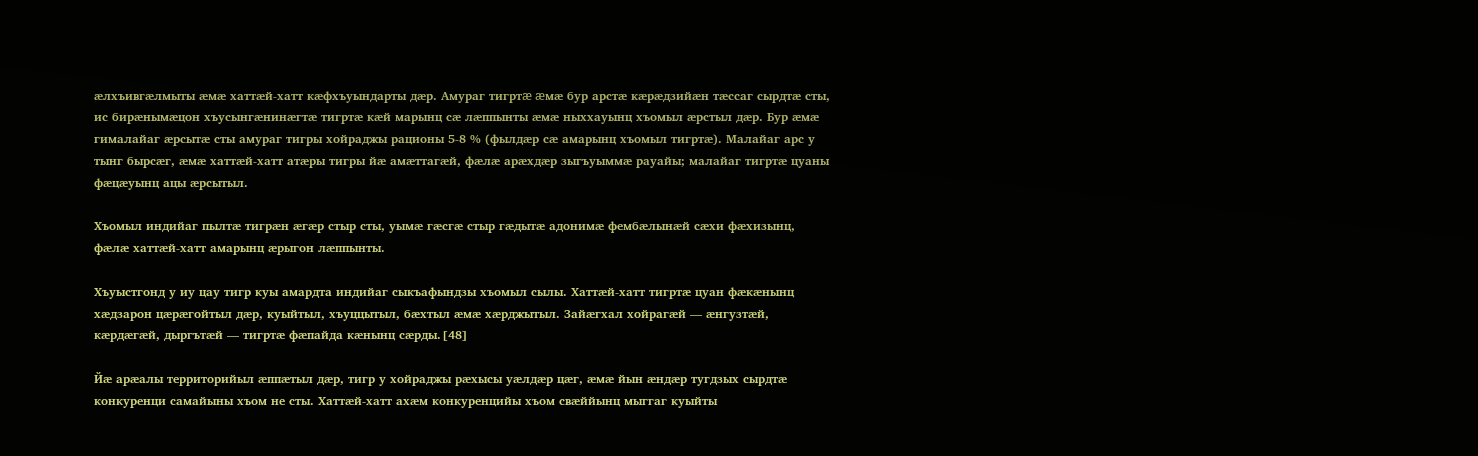æлхъивгæлмыты æмæ хаттæй-хатт кæфхъуындарты дæр. Амураг тигртæ æмæ бур арстæ кæрæдзийæн тæссаг сырдтæ сты, ис бирæнымæцон хъусынгæнинæгтæ тигртæ кæй марынц сæ лæппынты æмæ ныххауынц хъомыл æрстыл дæр. Бур æмæ гималайаг æрсытæ сты амураг тигры хойраджы рационы 5-8 % (фылдæр сæ амарынц хъомыл тигртæ). Малайаг арс у тынг бырсæг, æмæ хаттæй-хатт атæры тигры йæ амæттагæй, фæлæ арæхдæр зыгъуыммæ рауайы; малайаг тигртæ цуаны фæцæуынц ацы æрсытыл.

Хъомыл индийаг пылтæ тигрæн æгæр стыр сты, уымæ гæсгæ стыр гæдытæ адонимæ фембæлынæй сæхи фæхизынц, фæлæ хаттæй-хатт амарынц æрыгон лæппынты.

Хъуыстгонд у иу цау тигр куы амардта индийаг сыкъафындзы хъомыл сылы. Хаттæй-хатт тигртæ цуан фæкæнынц хæдзарон цæрæгойтыл дæр, куыйтыл, хъуццытыл, бæхтыл æмæ хæрджытыл. Зайæгхал хойрагæй — æнгузтæй, кæрдæгæй, дыргътæй — тигртæ фæпайда кæнынц сæрды.[48]

Йæ арæалы территорийыл æппæтыл дæр, тигр у хойраджы рæхысы уæлдæр цæг, æмæ йын æндæр тугдзых сырдтæ конкуренци самайыны хъом не сты. Хаттæй-хатт ахæм конкуренцийы хъом свæййынц мыггаг куыйты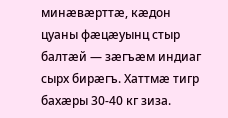минæвæрттæ, кæдон цуаны фæцæуынц стыр балтæй — зæгъæм индиаг сырх бирæгъ. Хаттмæ тигр бахæры 30-40 кг зиза.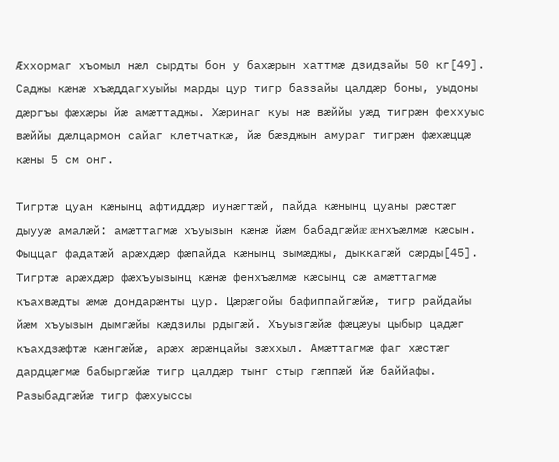Æххормаг хъомыл нæл сырдты бон у бахæрын хаттмæ дзидзайы 50 кг[49]. Саджы кæнæ хъæддагхуыйы марды цур тигр баззайы цалдæр боны, уыдоны дæргъы фæхæры йæ амæттаджы. Хæринаг куы нæ вæййы уæд тигрæн феххуыс вæййы дæлцармон сайаг клетчаткæ, йæ бæзджын амураг тигрæн фæхæццæ кæны 5 см онг.

Тигртæ цуан кæнынц афтиддæр иунæгтæй, пайда кæнынц цуаны рæстæг дыууæ амалæй: амæттагмæ хъуызын кæнæ йæм бабадгæйæ æнхъæлмæ кæсын. Фыццаг фадатæй арæхдæр фæпайда кæнынц зымæджы, дыккагæй сæрды[45]. Тигртæ арæхдæр фæхъуызынц кæнæ фенхъæлмæ кæсынц сæ амæттагмæ къахвæдты æмæ дондарæнты цур. Цæрæгойы бафиппайгæйæ, тигр райдайы йæм хъуызын дымгæйы кæдзилы рдыгæй. Хъуызгæйæ фæцæуы цыбыр цадæг къахдзæфтæ кæнгæйæ, арæх æрæнцайы зæххыл. Амæттагмæ фаг хæстæг дардцæгмæ бабыргæйæ тигр цалдæр тынг стыр гæппæй йæ баййафы. Разыбадгæйæ тигр фæхуыссы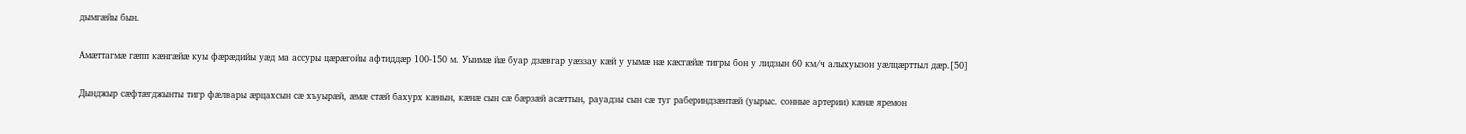дымгæйы бын.

Амæттагмæ гæпп кæнгæйæ куы фæрæдийы уæд ма ассуры цæрæгойы афтиддæр 100-150 м. Уыимæ йæ буар дзæвгар уæззау кæй у уымæ нæ кæсгæйæ тигры бон у лидзын 60 км/ч алыхуызон уæлцæрттыл дæр.[50]

Дынджыр сæфтæгджынты тигр фæлвары æрцахсын сæ хъуырæй, æмæ стæй бахурх кæнын, кæнæ сын сæ бæрзæй асæттын, рауадзы сын сæ туг рабериндзæнтæй (уырыс. сонные артерии) кæнæ яремон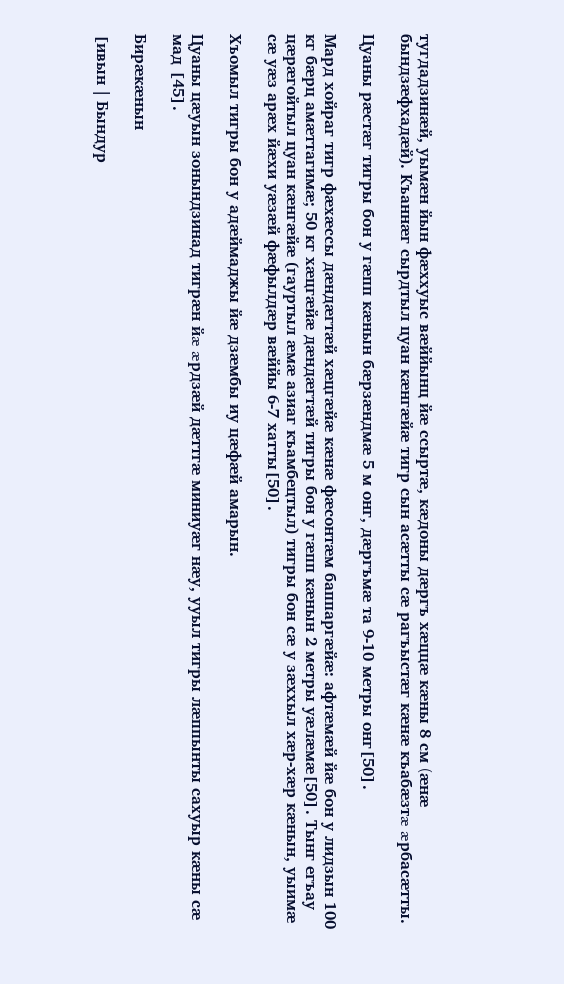тугдадзинæй, уымæн йын фæххуыс вæййынц йæ ссыртæ, кæдоны дæргъ хæццæ кæны 8 см (æнæ бындзæфхадæй). Къаннæг сырдтыл цуан кæнгæйæ тигр сын асæтты сæ рагъыстæг кæнæ къабæзтæ æрбасæтты.

Цуаны рæстæг тигры бон у гæпп кæнын бæрзæндмæ 5 м онг, дæргъмæ та 9-10 метры онг[50].

Мард хойраг тигр фæхæссы дæндæгтæй хæцгæйæ кæнæ фæсонтæм баппаргæйæ: афтæмæй йæ бон у лидзын 100 кг бæрц амæттагимæ; 50 кг хæцгæйæ дæндæгтæй тигры бон у гæпп кæнын 2 метры уæлæмæ[50]. Тынг егъау цæрæгойтыл цуан кæнгæйæ (гауртыл æмæ азиаг къамбецтыл) тигры бон сæ у зæххыл хæр-хæр кæнын, уыимæ сæ уæз арæх йæхи уæзæй фæфылдæр вæййы 6-7 хатты[50].

Хъомыл тигры бон у адæймаджы йæ дзæмбы иу цæфæй амарын.

Цуаны цæуын зонындзинад тигрæн йæ æрдзæй дæттгæ миниуæг нæу, ууыл тигры лæппынты сахуыр кæны сæ мад [45].

Бирæкæнын

[ивын | Бындур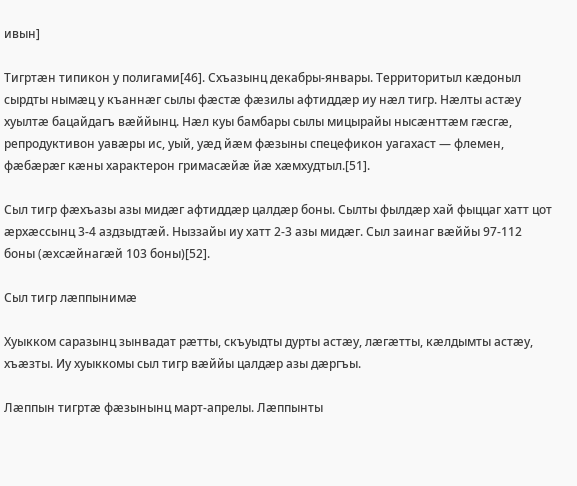ивын]

Тигртæн типикон у полигами[46]. Схъазынц декабры-январы. Территоритыл кæдоныл сырдты нымæц у къаннæг сылы фæстæ фæзилы афтиддæр иу нæл тигр. Нæлты астæу хуылтæ бацайдагъ вæййынц. Нæл куы бамбары сылы мицырайы нысæнттæм гæсгæ, репродуктивон уавæры ис, уый, уæд йæм фæзыны спецефикон уагахаст — флемен, фæбæрæг кæны характерон гримасæйæ йæ хæмхудтыл.[51].

Сыл тигр фæхъазы азы мидæг афтиддæр цалдæр боны. Сылты фылдæр хай фыццаг хатт цот æрхæссынц 3-4 аздзыдтæй. Ныззайы иу хатт 2-3 азы мидæг. Сыл заинаг вæййы 97-112 боны (æхсæйнагæй 103 боны)[52].

Сыл тигр лæппынимæ

Хуыкком саразынц зынвадат рæтты, скъуыдты дурты астæу, лæгæтты, кæлдымты астæу, хъæзты. Иу хуыккомы сыл тигр вæййы цалдæр азы дæргъы.

Лæппын тигртæ фæзынынц март-апрелы. Лæппынты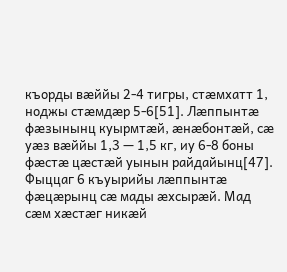къорды вæййы 2-4 тигры, стæмхатт 1, ноджы стæмдæр 5-6[51]. Лæппынтæ фæзынынц куырмтæй, æнæбонтæй, сæ уæз вæййы 1,3 — 1,5 кг, иу 6-8 боны фæстæ цæстæй уынын райдайынц[47]. Фыццаг 6 къуырийы лæппынтæ фæцæрынц сæ мады æхсырæй. Мад сæм хæстæг никæй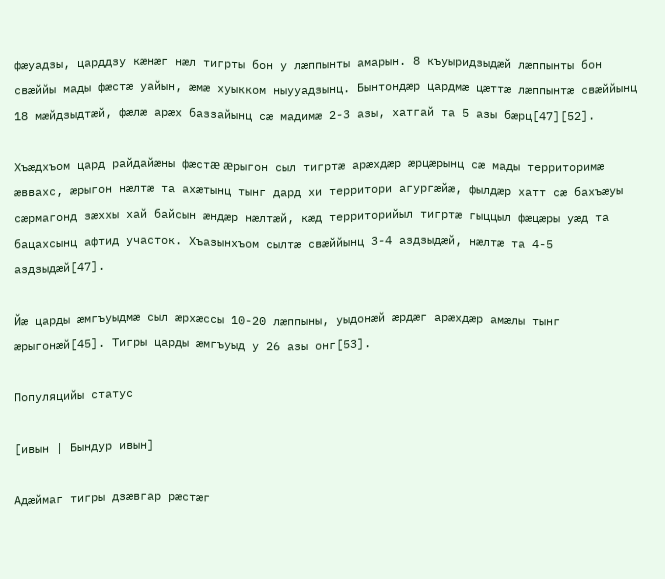фæуадзы, царддзу кæнæг нæл тигрты бон у лæппынты амарын. 8 къуыридзыдæй лæппынты бон свæййы мады фæстæ уайын, æмæ хуыкком ныууадзынц. Бынтондæр цардмæ цæттæ лæппынтæ свæййынц 18 мæйдзыдтæй, фæлæ арæх баззайынц сæ мадимæ 2-3 азы, хатгай та 5 азы бæрц[47][52].

Хъæдхъом цард райдайæны фæстæ æрыгон сыл тигртæ арæхдæр æрцæрынц сæ мады территоримæ æввахс, æрыгон нæлтæ та ахæтынц тынг дард хи территори агургæйæ, фылдæр хатт сæ бахъæуы сæрмагонд зæххы хай байсын æндæр нæлтæй, кæд территорийыл тигртæ гыццыл фæцæры уæд та бацахсынц афтид участок. Хъазынхъом сылтæ свæййынц 3-4 аздзыдæй, нæлтæ та 4-5 аздзыдæй[47].

Йæ царды æмгъуыдмæ сыл æрхæссы 10-20 лæппыны, уыдонæй æрдæг арæхдæр амæлы тынг æрыгонæй[45]. Тигры царды æмгъуыд у 26 азы онг[53].

Популяцийы статус

[ивын | Бындур ивын]

Адæймаг тигры дзæвгар рæстæг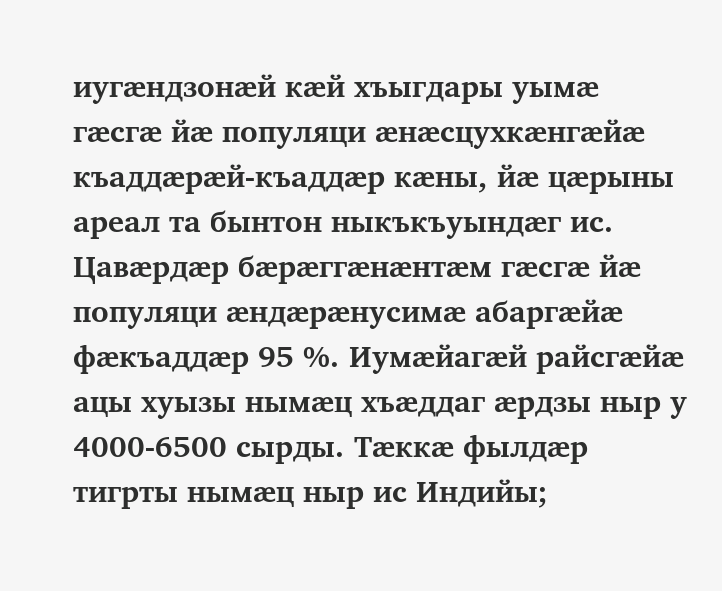иугæндзонæй кæй хъыгдары уымæ гæсгæ йæ популяци æнæсцухкæнгæйæ къаддæрæй-къаддæр кæны, йæ цæрыны ареал та бынтон ныкъкъуындæг ис. Цавæрдæр бæрæггæнæнтæм гæсгæ йæ популяци æндæрæнусимæ абаргæйæ фæкъаддæр 95 %. Иумæйагæй райсгæйæ ацы хуызы нымæц хъæддаг æрдзы ныр у 4000-6500 сырды. Тæккæ фылдæр тигрты нымæц ныр ис Индийы;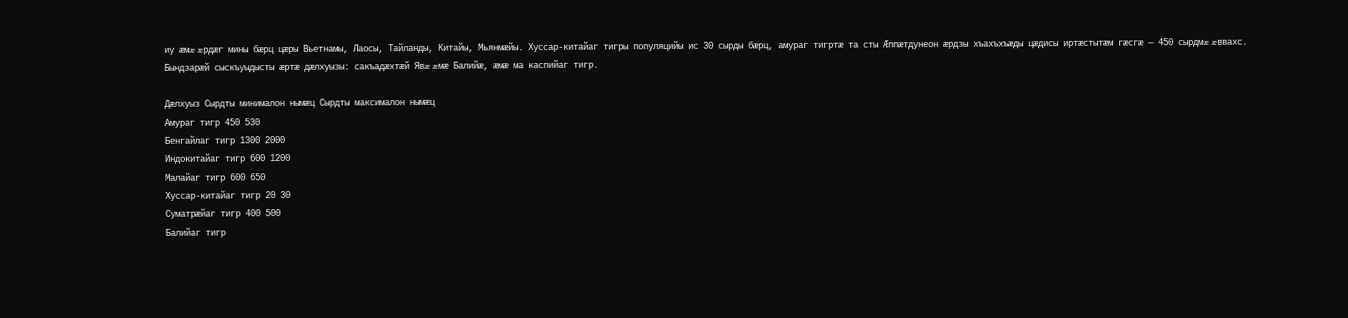иу æмæ æрдæг мины бæрц цæры Вьетнамы, Лаосы, Тайланды, Китайы, Мьянмæйы. Хуссар-китайаг тигры популяцийы ис 30 сырды бæрц, амураг тигртæ та сты Æппæтдунеон æрдзы хъахъхъæды цæдисы иртæстытæм гæсгæ — 450 сырдмæ æввахс. Бындзарæй сыскъуыдысты æртæ дæлхуызы: сакъадæхтæй Явæ æмæ Балийæ, æмæ ма каспийаг тигр.

Дæлхуыз Сырдты минималон нымæц Сырдты максималон нымæц
Амураг тигр 450 530
Бенгайлаг тигр 1300 2000
Индокитайаг тигр 600 1200
Малайаг тигр 600 650
Хуссар-китайаг тигр 20 30
Суматрæйаг тигр 400 500
Балийаг тигр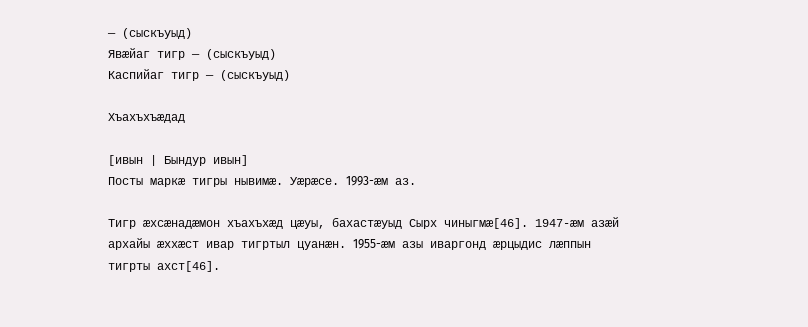— (сыскъуыд)
Явæйаг тигр — (сыскъуыд)
Каспийаг тигр — (сыскъуыд)

Хъахъхъæдад

[ивын | Бындур ивын]
Посты маркæ тигры нывимæ. Уæрæсе. 1993-æм аз.

Тигр æхсæнадæмон хъахъхæд цæуы, бахастæуыд Сырх чиныгмæ[46]. 1947-æм азæй архайы æххæст ивар тигртыл цуанæн. 1955-æм азы иваргонд æрцыдис лæппын тигрты ахст[46].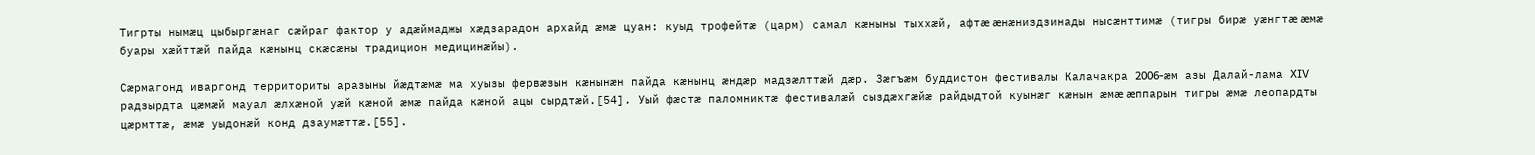Тигрты нымæц цыбыргæнаг сæйраг фактор у адæймаджы хæдзарадон архайд æмæ цуан: куыд трофейтæ (царм) самал кæныны тыххæй, афтæ æнæниздзинады нысæнттимæ (тигры бирæ уæнгтæ æмæ буары хæйттæй пайда кæнынц скæсæны традицион медицинæйы).

Сæрмагонд иваргонд территориты аразыны йæдтæмæ ма хуызы фервæзын кæнынæн пайда кæнынц æндæр мадзæлттæй дæр. Зæгъæм буддистон фестивалы Калачакра 2006-æм азы Далай-лама XIV радзырдта цæмæй мауал æлхæной уæй кæной æмæ пайда кæной ацы сырдтæй.[54]. Уый фæстæ паломниктæ фестивалæй сыздæхгæйæ райдыдтой куынæг кæнын æмæ æппарын тигры æмæ леопардты цæрмттæ, æмæ уыдонæй конд дзаумæттæ.[55].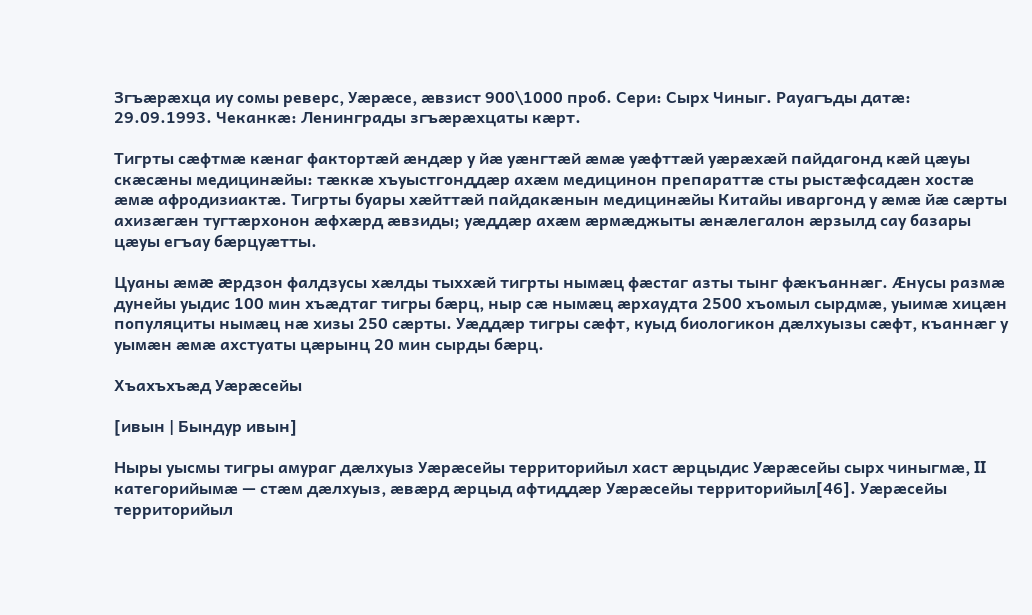Згъæрæхца иу сомы реверс, Уæрæсе, æвзист 900\1000 проб. Сери: Сырх Чиныг. Рауагъды датæ: 29.09.1993. Чеканкæ: Ленинграды згъæрæхцаты кæрт.

Тигрты сæфтмæ кæнаг фактортæй æндæр у йæ уæнгтæй æмæ уæфттæй уæрæхæй пайдагонд кæй цæуы скæсæны медицинæйы: тæккæ хъуыстгонддæр ахæм медицинон препараттæ сты рыстæфсадæн хостæ æмæ афродизиактæ. Тигрты буары хæйттæй пайдакæнын медицинæйы Китайы иваргонд у æмæ йæ сæрты ахизæгæн тугтæрхонон æфхæрд æвзиды; уæддæр ахæм æрмæджыты æнæлегалон æрзылд сау базары цæуы егъау бæрцуæтты.

Цуаны æмæ æрдзон фалдзусы хæлды тыххæй тигрты нымæц фæстаг азты тынг фæкъаннæг. Æнусы размæ дунейы уыдис 100 мин хъæдтаг тигры бæрц, ныр сæ нымæц æрхаудта 2500 хъомыл сырдмæ, уыимæ хицæн популяциты нымæц нæ хизы 250 сæрты. Уæддæр тигры сæфт, куыд биологикон дæлхуызы сæфт, къаннæг у уымæн æмæ ахстуаты цæрынц 20 мин сырды бæрц.

Хъахъхъæд Уæрæсейы

[ивын | Бындур ивын]

Ныры уысмы тигры амураг дæлхуыз Уæрæсейы территорийыл хаст æрцыдис Уæрæсейы сырх чиныгмæ, II категорийымæ — стæм дæлхуыз, æвæрд æрцыд афтиддæр Уæрæсейы территорийыл[46]. Уæрæсейы территорийыл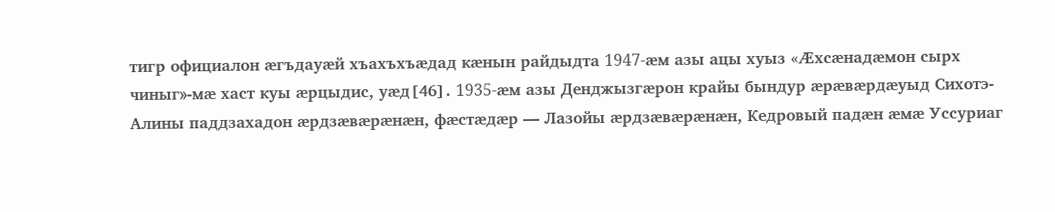тигр официалон æгъдауæй хъахъхъæдад кæнын райдыдта 1947-æм азы ацы хуыз «Æхсæнадæмон сырх чиныг»-мæ хаст куы æрцыдис, уæд[46]. 1935-æм азы Денджызгæрон крайы бындур æрæвæрдæуыд Сихотэ-Алины паддзахадон æрдзæвæрæнæн, фæстæдæр — Лазойы æрдзæвæрæнæн, Кедровый падæн æмæ Уссуриаг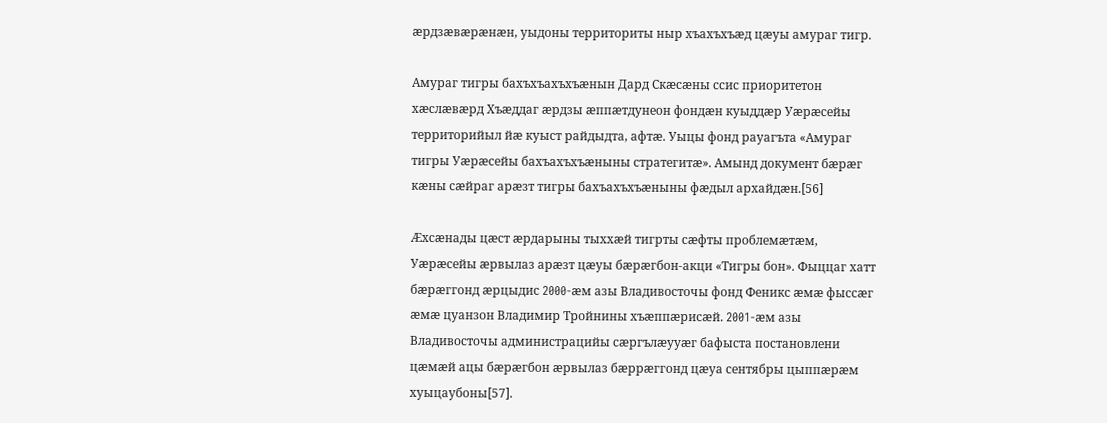æрдзæвæрæнæн, уыдоны территориты ныр хъахъхъæд цæуы амураг тигр.

Амураг тигры бахъхъахъхъæнын Дард Скæсæны ссис приоритетон хæслæвæрд Хъæддаг æрдзы æппæтдунеон фондæн куыддæр Уæрæсейы территорийыл йæ куыст райдыдта, афтæ. Уыцы фонд рауагъта «Амураг тигры Уæрæсейы бахъахъхъæныны стратегитæ». Амынд документ бæрæг кæны сæйраг арæзт тигры бахъахъхъæныны фæдыл архайдæн.[56]

Æхсæнады цæст æрдарыны тыххæй тигрты сæфты проблемæтæм, Уæрæсейы æрвылаз арæзт цæуы бæрæгбон-акци «Тигры бон». Фыццаг хатт бæрæггонд æрцыдис 2000-æм азы Владивосточы фонд Феникс æмæ фыссæг æмæ цуанзон Владимир Тройнины хъæппæрисæй. 2001-æм азы Владивосточы администрацийы сæргълæууæг бафыста постановлени цæмæй ацы бæрæгбон æрвылаз бæррæггонд цæуа сентябры цыппæрæм хуыцаубоны[57].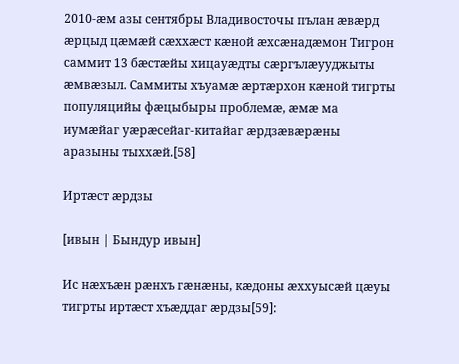2010-æм азы сентябры Владивосточы пълан æвæрд æрцыд цæмæй сæххæст кæной æхсæнадæмон Тигрон саммит 13 бæстæйы хицауæдты сæргълæууджыты æмвæзыл. Саммиты хъуамæ æртæрхон кæной тигрты популяцийы фæцыбыры проблемæ, æмæ ма иумæйаг уæрæсейаг-китайаг æрдзæвæрæны аразыны тыххæй.[58]

Иртæст æрдзы

[ивын | Бындур ивын]

Ис нæхъæн рæнхъ гæнæны, кæдоны æххуысæй цæуы тигрты иртæст хъæддаг æрдзы[59]: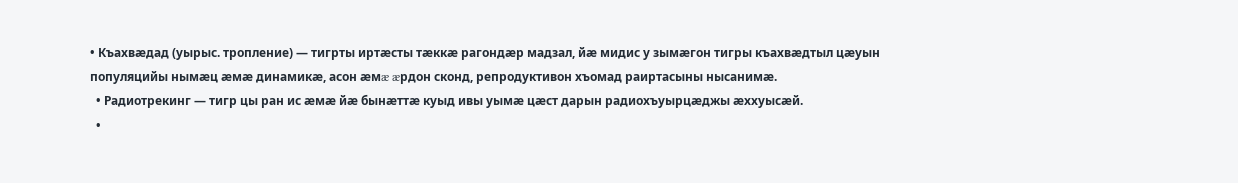• Къахвæдад (уырыс. тропление) — тигрты иртæсты тæккæ рагондæр мадзал, йæ мидис у зымæгон тигры къахвæдтыл цæуын популяцийы нымæц æмæ динамикæ, асон æмæ æрдон сконд, репродуктивон хъомад раиртасыны нысанимæ.
  • Радиотрекинг — тигр цы ран ис æмæ йæ бынæттæ куыд ивы уымæ цæст дарын радиохъуырцæджы æххуысæй.
  •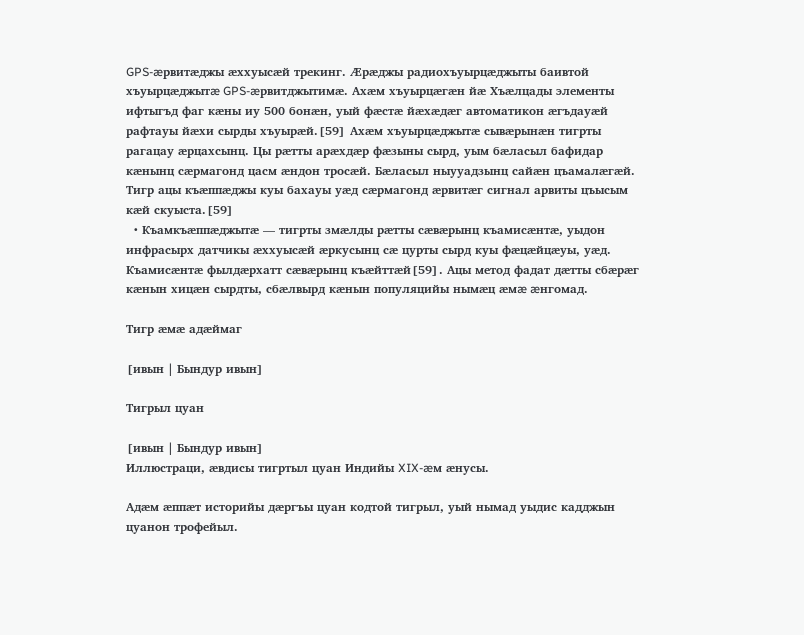GPS-æрвитæджы æххуысæй трекинг. Æрæджы радиохъуырцæджыты баивтой хъуырцæджытæ GPS-æрвитджытимæ. Ахæм хъуырцæгæн йæ Хъæлцады элементы ифтыгъд фаг кæны иу 500 бонæн, уый фæстæ йæхæдæг автоматикон æгъдауæй рафтауы йæхи сырды хъуырæй.[59] Ахæм хъуырцæджытæ сывæрынæн тигрты рагацау æрцахсынц. Цы рæтты арæхдæр фæзыны сырд, уым бæласыл бафидар кæнынц сæрмагонд цасм æндон тросæй. Бæласыл ныууадзынц сайæн цъамалæгæй. Тигр ацы къæппæджы куы бахауы уæд сæрмагонд æрвитæг сигнал арвиты цъысым кæй скуыста.[59]
  • Къамкъæппæджытæ — тигрты змæлды рæтты сæвæрынц къамисæнтæ, уыдон инфрасырх датчикы æххуысæй æркусынц сæ цурты сырд куы фæцæйцæуы, уæд. Къамисæнтæ фылдæрхатт сæвæрынц къæйттæй[59]. Ацы метод фадат дæтты сбæрæг кæнын хицæн сырдты, сбæлвырд кæнын популяцийы нымæц æмæ æнгомад.

Тигр æмæ адæймаг

[ивын | Бындур ивын]

Тигрыл цуан

[ивын | Бындур ивын]
Иллюстраци, æвдисы тигртыл цуан Индийы XIX-æм æнусы.

Адæм æппæт историйы дæргъы цуан кодтой тигрыл, уый нымад уыдис кадджын цуанон трофейыл.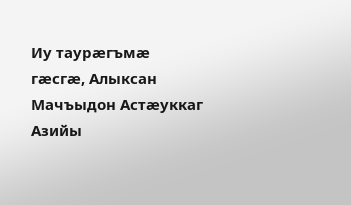Иу таурæгъмæ гæсгæ, Алыксан Мачъыдон Астæуккаг Азийы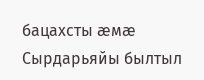бацахсты æмæ Сырдарьяйы былтыл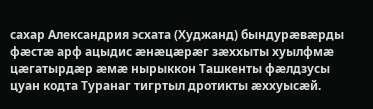сахар Александрия эсхата (Худжанд) бындурæвæрды фæстæ арф ацыдис æнæцæрæг зæххыты хуылфмæ цæгатырдæр æмæ нырыккон Ташкенты фæлдзусы цуан кодта Туранаг тигртыл дротикты æххуысæй.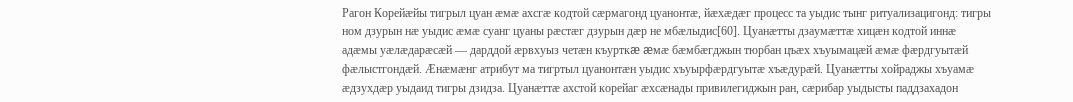Рагон Корейæйы тигрыл цуан æмæ ахсгæ кодтой сæрмагонд цуанонтæ, йæхæдæг процесс та уыдис тынг ритуализацигонд: тигры ном дзурын нæ уыдис æмæ суанг цуаны рæстæг дзурын дæр не мбæлыдис[60]. Цуанæтты дзаумæттæ хицæн кодтой иннæ адæмы уæлæдарæсæй — дарддой æрвхуыз четæн къурткæ æмæ бæмбæгджын тюрбан цъæх хъуымацæй æмæ фæрдгуытæй фæлыстгондæй. Æнæмæнг атрибут ма тигртыл цуанонтæн уыдис хъуырфæрдгуытæ хъæдурæй. Цуанæтты хойраджы хъуамæ æдзухдæр уыдаид тигры дзидза. Цуанæттæ ахстой корейаг æхсæнады привилегиджын ран, сæрибар уыдысты паддзахадон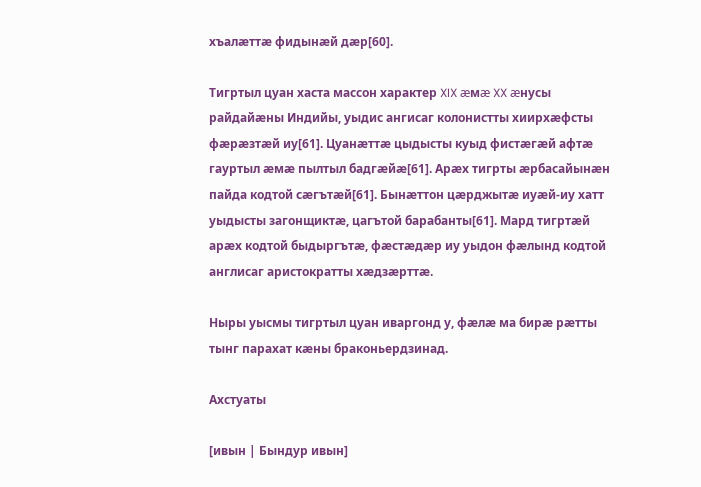хъалæттæ фидынæй дæр[60].

Тигртыл цуан хаста массон характер XIX æмæ XX æнусы райдайæны Индийы, уыдис ангисаг колонистты хиирхæфсты фæрæзтæй иу[61]. Цуанæттæ цыдысты куыд фистæгæй афтæ гауртыл æмæ пылтыл бадгæйæ[61]. Арæх тигрты æрбасайынæн пайда кодтой сæгътæй[61]. Бынæттон цæрджытæ иуæй-иу хатт уыдысты загонщиктæ, цагътой барабанты[61]. Мард тигртæй арæх кодтой быдыргътæ, фæстæдæр иу уыдон фæлынд кодтой англисаг аристократты хæдзæрттæ.

Ныры уысмы тигртыл цуан иваргонд у, фæлæ ма бирæ рæтты тынг парахат кæны браконьердзинад.

Ахстуаты

[ивын | Бындур ивын]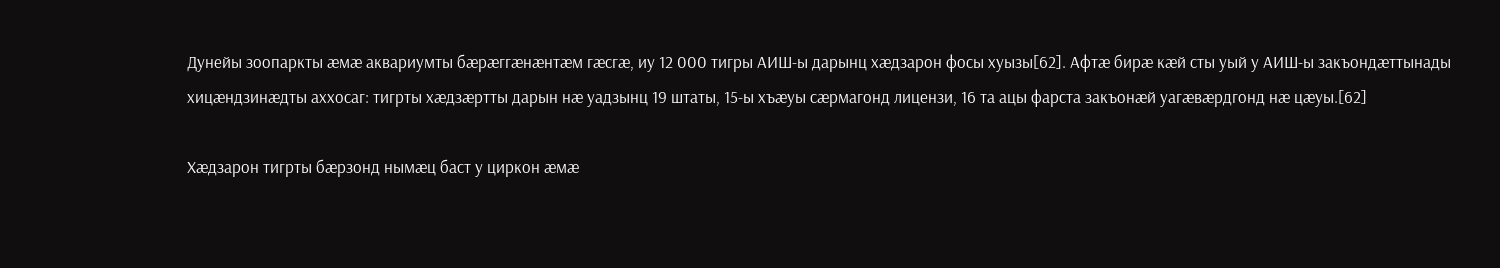Дунейы зоопаркты æмæ аквариумты бæрæггæнæнтæм гæсгæ, иу 12 000 тигры АИШ-ы дарынц хæдзарон фосы хуызы[62]. Афтæ бирæ кæй сты уый у АИШ-ы закъондæттынады хицæндзинæдты аххосаг: тигрты хæдзæртты дарын нæ уадзынц 19 штаты, 15-ы хъæуы сæрмагонд лицензи, 16 та ацы фарста закъонæй уагæвæрдгонд нæ цæуы.[62]

Хæдзарон тигрты бæрзонд нымæц баст у циркон æмæ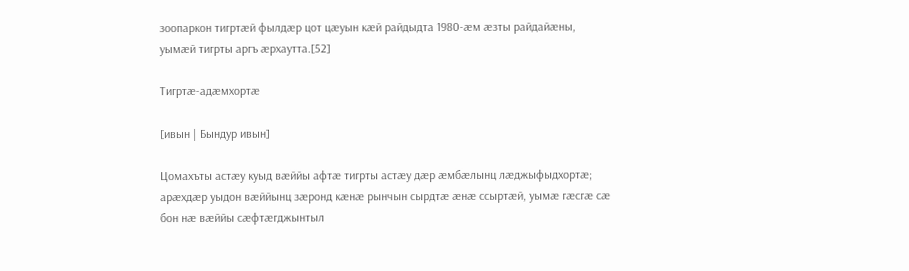зоопаркон тигртæй фылдæр цот цæуын кæй райдыдта 1980-æм æзты райдайæны, уымæй тигрты аргъ æрхаутта.[52]

Тигртæ-адæмхортæ

[ивын | Бындур ивын]

Цомахъты астæу куыд вæййы афтæ тигрты астæу дæр æмбæлынц лæджыфыдхортæ; арæхдæр уыдон вæййынц зæронд кæнæ рынчын сырдтæ æнæ ссыртæй, уымæ гæсгæ сæ бон нæ вæййы сæфтæгджынтыл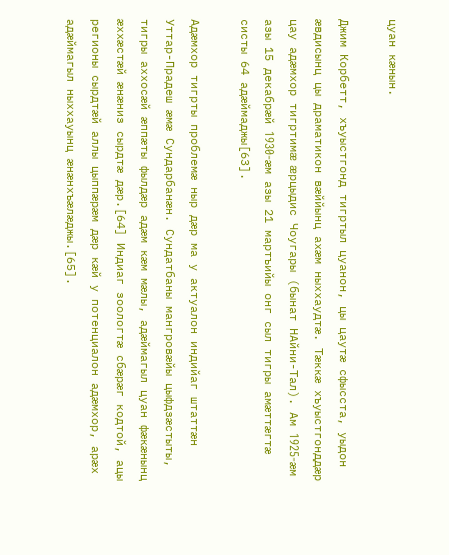цуан кæнын.

Джим Корбетт, хъуыстгонд тигртыл цуанон, цы цаутæ сфысста, уыдон æвдисынц цы драматикон вæййынц ахæм ныххаудтæ. Тæккæ хъуыстгонддæр цау адæмхор тигртимæ æрцыдис Чоугары (бынат НАйни-Тал). Ам 1925-æм азы 15 декабрæй 1930-æм азы 21 мартъийы онг сыл тигры амæттæгтæ систы 64 адæймаджы[63].

Адæмхор тигрты проблемæ ныр дæр ма у актуалон индийаг штаттæн Уттар-Прадеш æмæ Сундарбанæн. Сундатбаны мангровæйы цыфдзæстыты, тигры аххосæй æппæты фылдæр адæм кæм мæлы, адæймагыл цуан фæкæнынц æххæстæй æнæниз сырдтæ дæр.[64] Индиаг зоологтæ сбæрæг кодтой, ацы регионы сырдтæй аллы цыппæрæм дæр кæй у потенциалон адæмхор, арæх адæймагыл ныххауынц æнæнхъæлæджы.[65].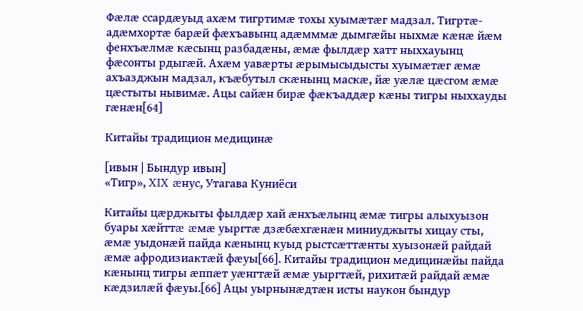Фæлæ ссардæуыд ахæм тигртимæ тохы хуымæтæг мадзал. Тигртæ-адæмхортæ барæй фæхъавынц адæмммæ дымгæйы ныхмæ кæнæ йæм фенхъæлмæ кæсынц разбадæны, æмæ фылдæр хатт ныххауынц фæсонты рдыгæй. Ахæм уавæрты æрымысыдысты хуымæтæг æмæ ахъазджын мадзал, къæбутыл скæнынц маскæ, йæ уæлæ цæсгом æмæ цæстыты нывимæ. Ацы сайæн бирæ фæкъаддæр кæны тигры ныххауды гæнæн[64]

Китайы традицион медицинæ

[ивын | Бындур ивын]
«Тигр», XIX æнус, Утагава Куниёси

Китайы цæрджыты фылдæр хай æнхъæлынц æмæ тигры алыхуызон буары хæйттæ æмæ уыргтæ дзæбæхгæнæн миниуджыты хицау сты, æмæ уыдонæй пайда кæнынц куыд рыстсæттæнты хуызонæй райдай æмæ афродизиактæй фæуы[66]. Китайы традицион медицинæйы пайда кæнынц тигры æппæт уæнгтæй æмæ уыргтæй, рихитæй райдай æмæ кæдзилæй фæуы.[66] Ацы уырнынæдтæн исты наукон бындур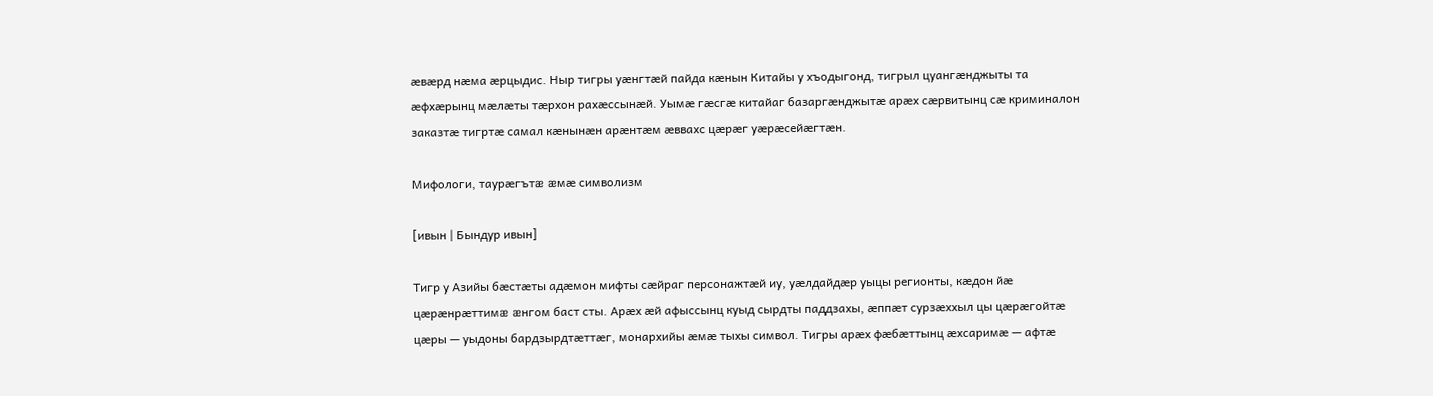æвæрд нæма æрцыдис. Ныр тигры уæнгтæй пайда кæнын Китайы у хъодыгонд, тигрыл цуангæнджыты та æфхæрынц мæлæты тæрхон рахæссынæй. Уымæ гæсгæ китайаг базаргæнджытæ арæх сæрвитынц сæ криминалон заказтæ тигртæ самал кæнынæн арæнтæм æввахс цæрæг уæрæсейæгтæн.

Мифологи, таурæгътæ æмæ символизм

[ивын | Бындур ивын]

Тигр у Азийы бæстæты адæмон мифты сæйраг персонажтæй иу, уæлдайдæр уыцы регионты, кæдон йæ цæрæнрæттимæ æнгом баст сты. Арæх æй афыссынц куыд сырдты паддзахы, æппæт сурзæххыл цы цæрæгойтæ цæры — уыдоны бардзырдтæттæг, монархийы æмæ тыхы символ. Тигры арæх фæбæттынц æхсаримæ — афтæ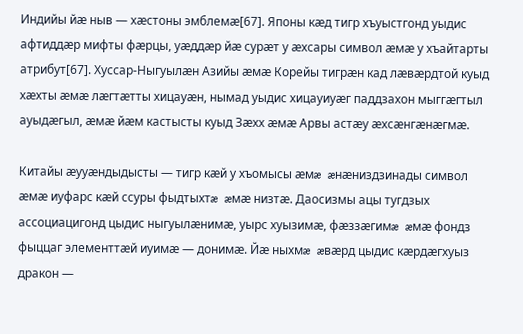Индийы йæ ныв — хæстоны эмблемæ[67]. Японы кæд тигр хъуыстгонд уыдис афтиддæр мифты фæрцы, уæддæр йæ сурæт у æхсары символ æмæ у хъайтарты атрибут[67]. Хуссар-Ныгуылæн Азийы æмæ Корейы тигрæн кад лæвæрдтой куыд хæхты æмæ лæгтæтты хицауæн, нымад уыдис хицауиуæг паддзахон мыггæгтыл ауыдæгыл, æмæ йæм кастысты куыд Зæхх æмæ Арвы астæу æхсæнгæнæгмæ.

Китайы æууæндыдысты — тигр кæй у хъомысы æмæ æнæниздзинады символ æмæ иуфарс кæй ссуры фыдтыхтæ æмæ низтæ. Даосизмы ацы тугдзых ассоциацигонд цыдис ныгуылæнимæ, уырс хуызимæ, фæззæгимæ æмæ фондз фыццаг элементтæй иуимæ — донимæ. Йæ ныхмæ æвæрд цыдис кæрдæгхуыз дракон —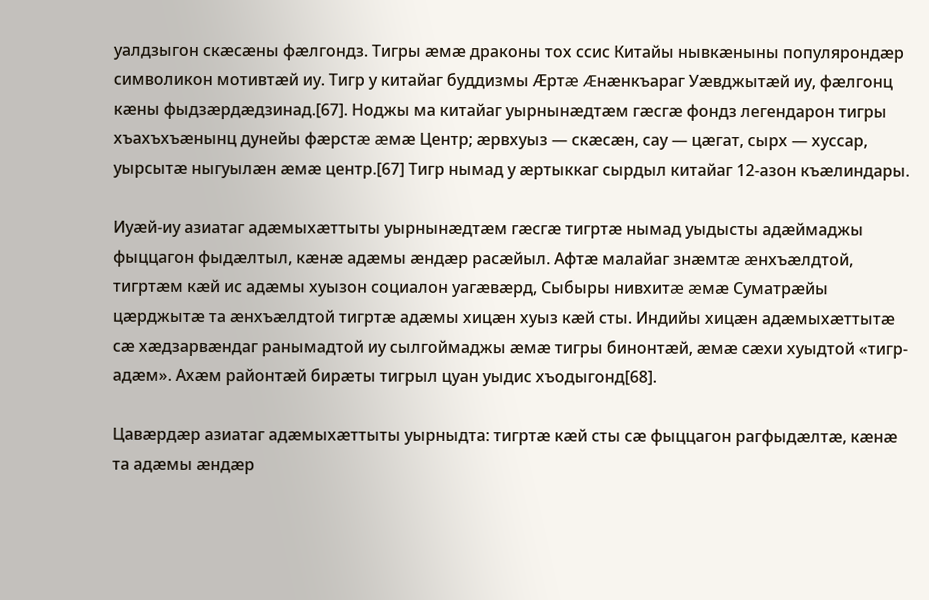уалдзыгон скæсæны фæлгондз. Тигры æмæ драконы тох ссис Китайы нывкæныны популярондæр символикон мотивтæй иу. Тигр у китайаг буддизмы Æртæ Æнæнкъараг Уæвджытæй иу, фæлгонц кæны фыдзæрдæдзинад.[67]. Ноджы ма китайаг уырнынæдтæм гæсгæ фондз легендарон тигры хъахъхъæнынц дунейы фæрстæ æмæ Центр; æрвхуыз — скæсæн, сау — цæгат, сырх — хуссар, уырсытæ ныгуылæн æмæ центр.[67] Тигр нымад у æртыккаг сырдыл китайаг 12-азон къæлиндары.

Иуæй-иу азиатаг адæмыхæттыты уырнынæдтæм гæсгæ тигртæ нымад уыдысты адæймаджы фыццагон фыдæлтыл, кæнæ адæмы æндæр расæйыл. Афтæ малайаг знæмтæ æнхъæлдтой, тигртæм кæй ис адæмы хуызон социалон уагæвæрд, Сыбыры нивхитæ æмæ Суматрæйы цæрджытæ та æнхъæлдтой тигртæ адæмы хицæн хуыз кæй сты. Индийы хицæн адæмыхæттытæ сæ хæдзарвæндаг ранымадтой иу сылгоймаджы æмæ тигры бинонтæй, æмæ сæхи хуыдтой «тигр-адæм». Ахæм районтæй бирæты тигрыл цуан уыдис хъодыгонд[68].

Цавæрдæр азиатаг адæмыхæттыты уырныдта: тигртæ кæй сты сæ фыццагон рагфыдæлтæ, кæнæ та адæмы æндæр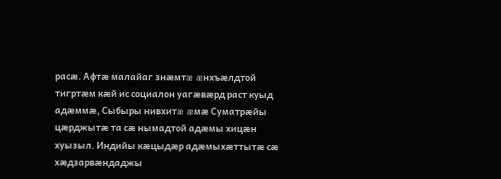расæ. Афтæ малайаг знæмтæ æнхъæлдтой тигртæм кæй ис социалон уагæвæрд раст куыд адæммæ, Сыбыры нивхитæ æмæ Суматрæйы цæрджытæ та сæ нымадтой адæмы хицæн хуызыл. Индийы кæцыдæр адæмыхæттытæ сæ хæдзарвæндаджы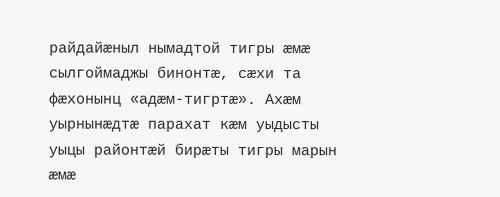райдайæныл нымадтой тигры æмæ сылгоймаджы бинонтæ, сæхи та фæхонынц «адæм-тигртæ». Ахæм уырнынæдтæ парахат кæм уыдысты уыцы районтæй бирæты тигры марын æмæ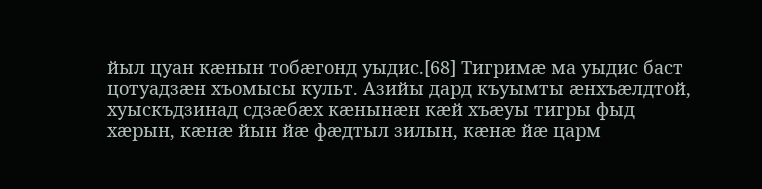йыл цуан кæнын тобæгонд уыдис.[68] Тигримæ ма уыдис баст цотуадзæн хъомысы культ. Азийы дард къуымты æнхъæлдтой, хуыскъдзинад сдзæбæх кæнынæн кæй хъæуы тигры фыд хæрын, кæнæ йын йæ фæдтыл зилын, кæнæ йæ царм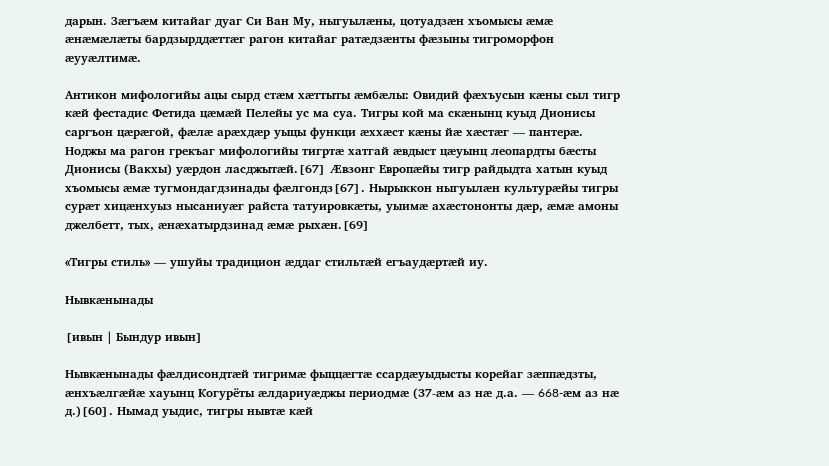дарын. Зæгъæм китайаг дуаг Си Ван Му, ныгуылæны, цотуадзæн хъомысы æмæ æнæмæлæты бардзырддæттæг рагон китайаг ратæдзæнты фæзыны тигроморфон æууæлтимæ.

Антикон мифологийы ацы сырд стæм хæттыты æмбæлы: Овидий фæхъусын кæны сыл тигр кæй фестадис Фетида цæмæй Пелейы ус ма суа. Тигры кой ма скæнынц куыд Дионисы саргъон цæрæгой, фæлæ арæхдæр уыцы функци æххæст кæны йæ хæстæг — пантерæ. Ноджы ма рагон грекъаг мифологийы тигртæ хатгай æвдыст цæуынц леопардты бæсты Дионисы (Вакхы) уæрдон ласджытæй.[67] Æвзонг Европæйы тигр райдыдта хатын куыд хъомысы æмæ тугмондагдзинады фæлгондз[67]. Нырыккон ныгуылæн культурæйы тигры сурæт хицæнхуыз нысаниуæг райста татуировкæты, уыимæ ахæстононты дæр, æмæ амоны джелбетт, тых, æнæхатырдзинад æмæ рыхæн.[69]

«Тигры стиль» — ушуйы традицион æддаг стильтæй егъаудæртæй иу.

Нывкæнынады

[ивын | Бындур ивын]

Нывкæнынады фæлдисондтæй тигримæ фыццæгтæ ссардæуыдысты корейаг зæппæдзты, æнхъæлгæйæ хауынц Когурёты æлдариуæджы периодмæ (37-æм аз нæ д.а. — 668-æм аз нæ д.)[60]. Нымад уыдис, тигры нывтæ кæй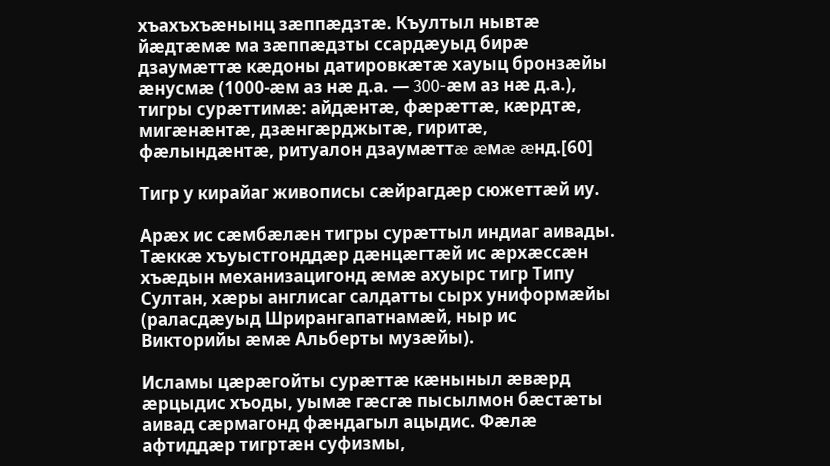хъахъхъæнынц зæппæдзтæ. Къултыл нывтæ йæдтæмæ ма зæппæдзты ссардæуыд бирæ дзаумæттæ кæдоны датировкæтæ хауыц бронзæйы æнусмæ (1000-æм аз нæ д.а. — 300-æм аз нæ д.а.), тигры сурæттимæ: айдæнтæ, фæрæттæ, кæрдтæ, мигæнæнтæ, дзæнгæрджытæ, гиритæ, фæлындæнтæ, ритуалон дзаумæттæ æмæ æнд.[60]

Тигр у кирайаг живописы сæйрагдæр сюжеттæй иу.

Арæх ис сæмбæлæн тигры сурæттыл индиаг аивады. Тæккæ хъуыстгонддæр дæнцæгтæй ис æрхæссæн хъæдын механизацигонд æмæ ахуырс тигр Типу Султан, хæры англисаг салдатты сырх униформæйы (раласдæуыд Шрирангапатнамæй, ныр ис Викторийы æмæ Альберты музæйы).

Исламы цæрæгойты сурæттæ кæныныл æвæрд æрцыдис хъоды, уымæ гæсгæ пысылмон бæстæты аивад сæрмагонд фæндагыл ацыдис. Фæлæ афтиддæр тигртæн суфизмы,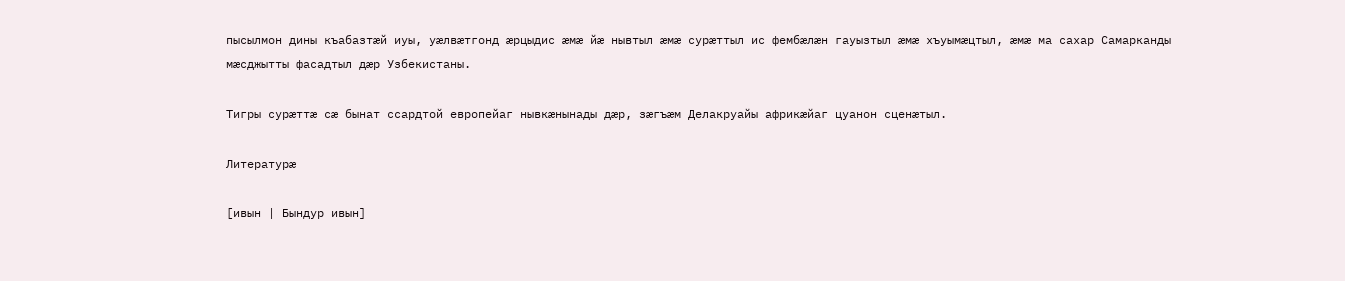пысылмон дины къабазтæй иуы, уæлвæтгонд æрцыдис æмæ йæ нывтыл æмæ сурæттыл ис фембæлæн гауызтыл æмæ хъуымæцтыл, æмæ ма сахар Самарканды мæсджытты фасадтыл дæр Узбекистаны.

Тигры сурæттæ сæ бынат ссардтой европейаг нывкæнынады дæр, зæгъæм Делакруайы африкæйаг цуанон сценæтыл.

Литературæ

[ивын | Бындур ивын]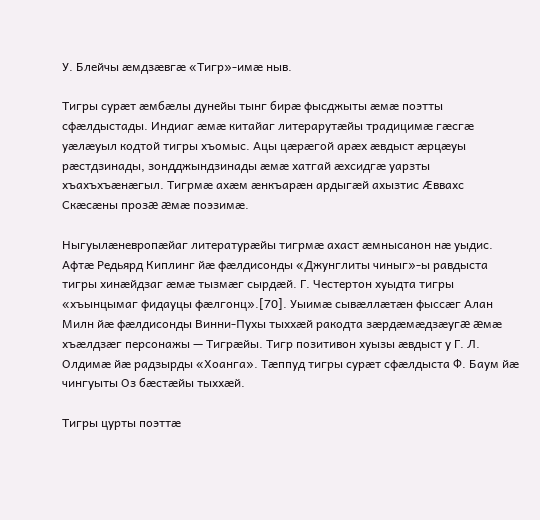У. Блейчы æмдзæвгæ «Тигр»-имæ ныв.

Тигры сурæт æмбæлы дунейы тынг бирæ фысджыты æмæ поэтты сфæлдыстады. Индиаг æмæ китайаг литерарутæйы традицимæ гæсгæ уæлæуыл кодтой тигры хъомыс. Ацы цæрæгой арæх æвдыст æрцæуы рæстдзинады, зондджындзинады æмæ хатгай æхсидгæ уарзты хъахъхъæнæгыл. Тигрмæ ахæм æнкъарæн ардыгæй ахызтис Æввахс Скæсæны прозæ æмæ поэзимæ.

Ныгуылæневропæйаг литературæйы тигрмæ ахаст æмнысанон нæ уыдис. Афтæ Редьярд Киплинг йæ фæлдисонды «Джунглиты чиныг»-ы равдыста тигры хинæйдзаг æмæ тызмæг сырдæй. Г. Честертон хуыдта тигры «хъынцымаг фидауцы фæлгонц».[70]. Уыимæ сывæллæтæн фыссæг Алан Милн йæ фæлдисонды Винни-Пухы тыххæй ракодта зæрдæмæдзæугæ æмæ хъæлдзæг персонажы — Тигрæйы. Тигр позитивон хуызы æвдыст у Г. Л. Олдимæ йæ радзырды «Хоанга». Тæппуд тигры сурæт сфæлдыста Ф. Баум йæ чингуыты Оз бæстæйы тыххæй.

Тигры цурты поэттæ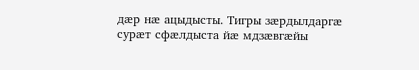дæр нæ ацыдысты. Тигры зæрдылдаргæ сурæт сфæлдыста йæ мдзæвгæйы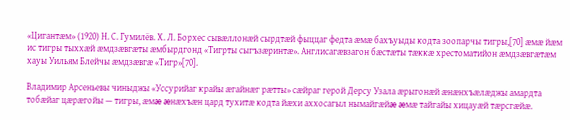«Цигантæм» (1920) Н. С. Гумилёв. Х. Л. Борхес сывæллонæй сырдтæй фыццаг федта æмæ бахъуыды кодта зоопарчы тигры,[70] æмæ йæм ис тигры тыххæй æмдзæвгæты æмбырдгонд «Тигрты сыгъзæринтæ». Англисагæвзагон бæстæты тæккæ хрестоматийон æмдзæвгæтæм хауы Уильям Блейчы æмдзæвгæ «Тигр»[70].

Владимир Арсеньевы чиныджы «Уссурийаг крайы æгайнæг рæтты» сæйраг герой Дерсу Узала æрыгонæй æнæнхъæлæджы амардта тобæйаг цæрæгойы — тигры, æмæ æнæхъæн цард тухитæ кодта йæхи аххосагыл нымайгæйæ æмæ тайгайы хицауæй тæрсгæйæ.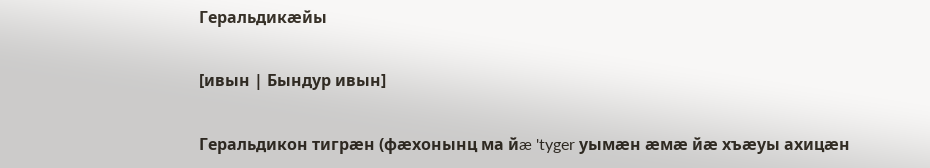Геральдикæйы

[ивын | Бындур ивын]

Геральдикон тигрæн (фæхонынц ма йæ 'tyger уымæн æмæ йæ хъæуы ахицæн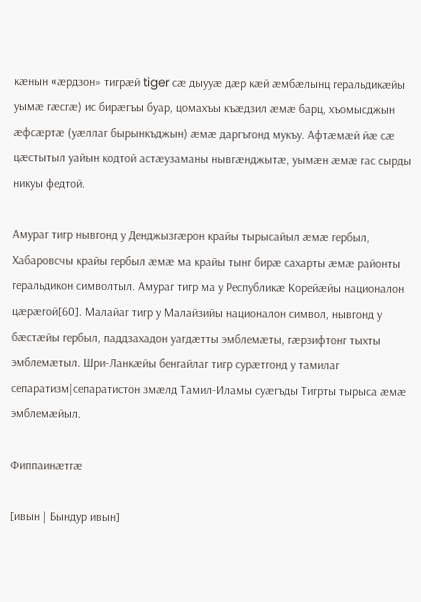кæнын «æрдзон» тигрæй tiger сæ дыууæ дæр кæй æмбæлынц геральдикæйы уымæ гæсгæ) ис бирæгъы буар, цомахъы къæдзил æмæ барц, хъомысджын æфсæртæ (уæллаг бырынкъджын) æмæ даргъгонд мукъу. Афтæмæй йæ сæ цæстытыл уайын кодтой астæузаманы нывгæнджытæ, уымæн æмæ гас сырды никуы федтой.

Амураг тигр нывгонд у Денджызгæрон крайы тырысайыл æмæ гербыл, Хабаровсчы крайы гербыл æмæ ма крайы тынг бирæ сахарты æмæ районты геральдикон символтыл. Амураг тигр ма у Республикæ Корейæйы националон цæрæгой[60]. Малайаг тигр у Малайзийы националон символ, нывгонд у бæстæйы гербыл, паддзахадон уагдæтты эмблемæты, гæрзифтонг тыхты эмблемæтыл. Шри-Ланкæйы бенгайлаг тигр сурæтгонд у тамилаг сепаратизм|сепаратистон змæлд Тамил-Иламы суæгъды Тигрты тырыса æмæ эмблемæйыл.

Фиппаинæтгæ

[ивын | Бындур ивын]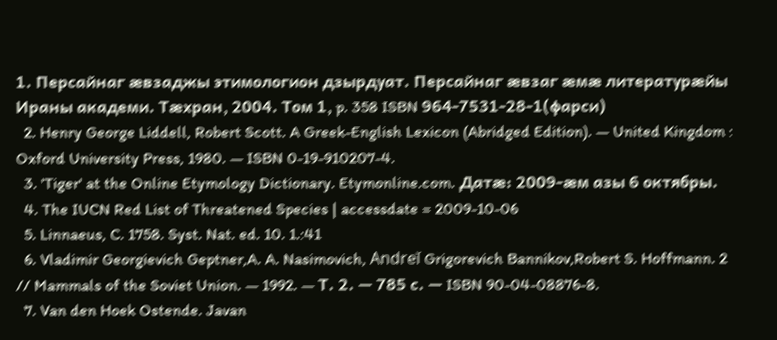1. Персайнаг æвзаджы этимологион дзырдуат. Персайнаг æвзаг æмæ литературæйы Ираны академи. Тæхран, 2004. Том 1, p. 358 ISBN 964-7531-28-1(фарси)
  2. Henry George Liddell, Robert Scott. A Greek-English Lexicon (Abridged Edition). — United Kingdom : Oxford University Press, 1980. — ISBN 0-19-910207-4.
  3. 'Tiger' at the Online Etymology Dictionary. Etymonline.com. Датæ: 2009-æм азы 6 октябры.
  4. The IUCN Red List of Threatened Species | accessdate = 2009-10-06
  5. Linnaeus, C. 1758. Syst. Nat. ed. 10. 1.:41
  6. Vladimir Georgievich Geptner,A. A. Nasimovich, Andreĭ Grigorevich Bannikov,Robert S. Hoffmann. 2 // Mammals of the Soviet Union. — 1992. — Т. 2. — 785 с. — ISBN 90-04-08876-8.
  7. Van den Hoek Ostende. Javan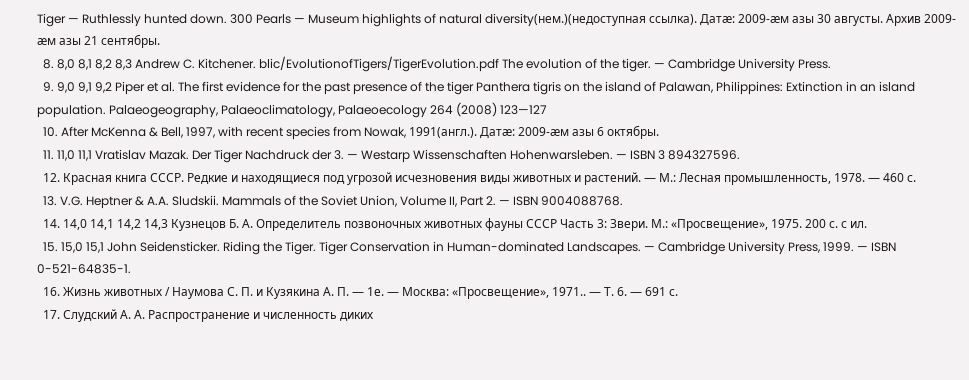Tiger — Ruthlessly hunted down. 300 Pearls — Museum highlights of natural diversity(нем.)(недоступная ссылка). Датæ: 2009-æм азы 30 августы. Архив 2009-æм азы 21 сентябры.
  8. 8,0 8,1 8,2 8,3 Andrew C. Kitchener. blic/EvolutionofTigers/TigerEvolution.pdf The evolution of the tiger. — Cambridge University Press.
  9. 9,0 9,1 9,2 Piper et al. The first evidence for the past presence of the tiger Panthera tigris on the island of Palawan, Philippines: Extinction in an island population. Palaeogeography, Palaeoclimatology, Palaeoecology 264 (2008) 123—127
  10. After McKenna & Bell, 1997, with recent species from Nowak, 1991(англ.). Датæ: 2009-æм азы 6 октябры.
  11. 11,0 11,1 Vratislav Mazak. Der Tiger Nachdruck der 3. — Westarp Wissenschaften Hohenwarsleben. — ISBN 3 894327596.
  12. Красная книга СССР. Редкие и находящиеся под угрозой исчезновения виды животных и растений. — М.: Лесная промышленность, 1978. — 460 с.
  13. V.G. Heptner & A.A. Sludskii. Mammals of the Soviet Union, Volume II, Part 2. — ISBN 9004088768.
  14. 14,0 14,1 14,2 14,3 Кузнецов Б. А. Определитель позвоночных животных фауны СССР Часть 3: Звери. М.: «Просвещение», 1975. 200 с. с ил.
  15. 15,0 15,1 John Seidensticker. Riding the Tiger. Tiger Conservation in Human-dominated Landscapes. — Cambridge University Press, 1999. — ISBN 0-521-64835-1.
  16. Жизнь животных / Наумова С. П. и Кузякина А. П. — 1е. — Москва: «Просвещение», 1971.. — Т. 6. — 691 с.
  17. Слудский А. А. Распространение и численность диких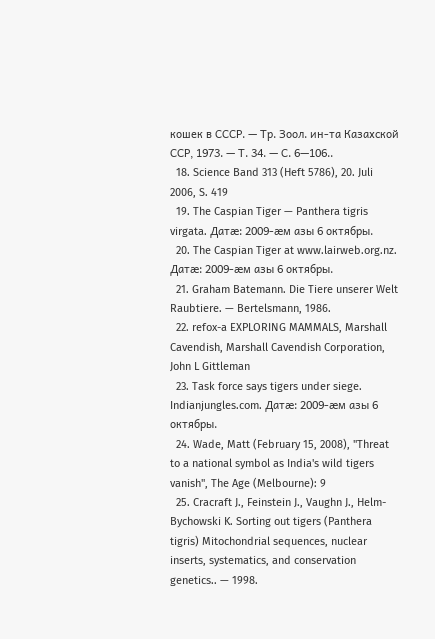кошек в СССР. — Тр. Зоол. ин-та Казахской ССР, 1973. — Т. 34. — С. 6—106..
  18. Science Band 313 (Heft 5786), 20. Juli 2006, S. 419
  19. The Caspian Tiger — Panthera tigris virgata. Датæ: 2009-æм азы 6 октябры.
  20. The Caspian Tiger at www.lairweb.org.nz. Датæ: 2009-æм азы 6 октябры.
  21. Graham Batemann. Die Tiere unserer Welt Raubtiere. — Bertelsmann, 1986.
  22. refox-a EXPLORING MAMMALS, Marshall Cavendish, Marshall Cavendish Corporation, John L Gittleman
  23. Task force says tigers under siege. Indianjungles.com. Датæ: 2009-æм азы 6 октябры.
  24. Wade, Matt (February 15, 2008), "Threat to a national symbol as India's wild tigers vanish", The Age (Melbourne): 9
  25. Cracraft J., Feinstein J., Vaughn J., Helm-Bychowski K. Sorting out tigers (Panthera tigris) Mitochondrial sequences, nuclear inserts, systematics, and conservation genetics.. — 1998.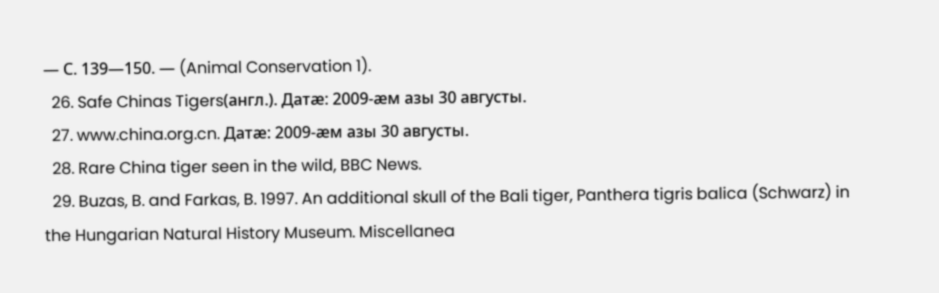— С. 139—150. — (Animal Conservation 1).
  26. Safe Chinas Tigers(англ.). Датæ: 2009-æм азы 30 августы.
  27. www.china.org.cn. Датæ: 2009-æм азы 30 августы.
  28. Rare China tiger seen in the wild, BBC News.
  29. Buzas, B. and Farkas, B. 1997. An additional skull of the Bali tiger, Panthera tigris balica (Schwarz) in the Hungarian Natural History Museum. Miscellanea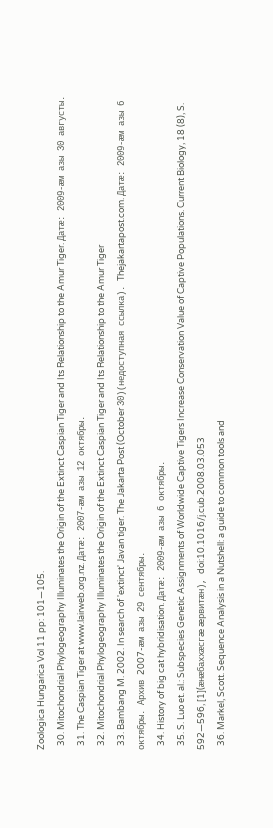Zoologica Hungarica Vol 11 pp: 101—105.
  30. Mitochondrial Phylogeography Illuminates the Origin of the Extinct Caspian Tiger and Its Relationship to the Amur Tiger. Датæ: 2009-æм азы 30 августы.
  31. The Caspian Tiger at www.lairweb.org.nz. Датæ: 2007-æм азы 12 октябры.
  32. Mitochondrial Phylogeography Illuminates the Origin of the Extinct Caspian Tiger and Its Relationship to the Amur Tiger
  33. Bambang M. 2002. In search of 'extinct' Javan tiger. The Jakarta Post (October 30)(недоступная ссылка). Thejakartapost.com. Датæ: 2009-æм азы 6 октябры. Архив 2007-æм азы 29 сентябры.
  34. History of big cat hybridisation. Датæ: 2009-æм азы 6 октябры.
  35. S. Luo et. al.: Subspecies Genetic Assignments of Worldwide Captive Tigers Increase Conservation Value of Captive Populations. Current Biology, 18 (8), S. 592—596, [1](æнæбаххæсгæ æрвитæн), doi:10.1016/j.cub.2008.03.053
  36. Markel, Scott. Sequence Analysis in a Nutshell: a guide to common tools and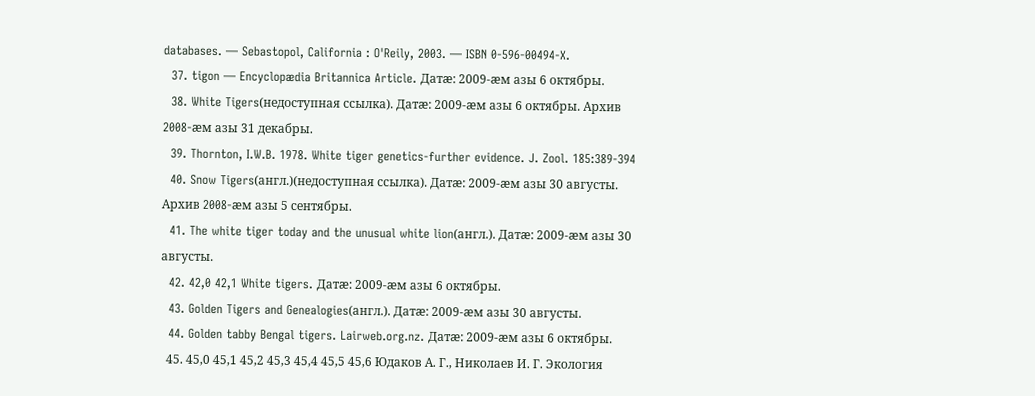databases. — Sebastopol, California : O'Reily, 2003. — ISBN 0-596-00494-X.
  37. tigon — Encyclopædia Britannica Article. Датæ: 2009-æм азы 6 октябры.
  38. White Tigers(недоступная ссылка). Датæ: 2009-æм азы 6 октябры. Архив 2008-æм азы 31 декабры.
  39. Thornton, I.W.B. 1978. White tiger genetics-further evidence. J. Zool. 185:389-394
  40. Snow Tigers(англ.)(недоступная ссылка). Датæ: 2009-æм азы 30 августы. Архив 2008-æм азы 5 сентябры.
  41. The white tiger today and the unusual white lion(англ.). Датæ: 2009-æм азы 30 августы.
  42. 42,0 42,1 White tigers. Датæ: 2009-æм азы 6 октябры.
  43. Golden Tigers and Genealogies(англ.). Датæ: 2009-æм азы 30 августы.
  44. Golden tabby Bengal tigers. Lairweb.org.nz. Датæ: 2009-æм азы 6 октябры.
  45. 45,0 45,1 45,2 45,3 45,4 45,5 45,6 Юдаков А. Г., Николаев И. Г. Экология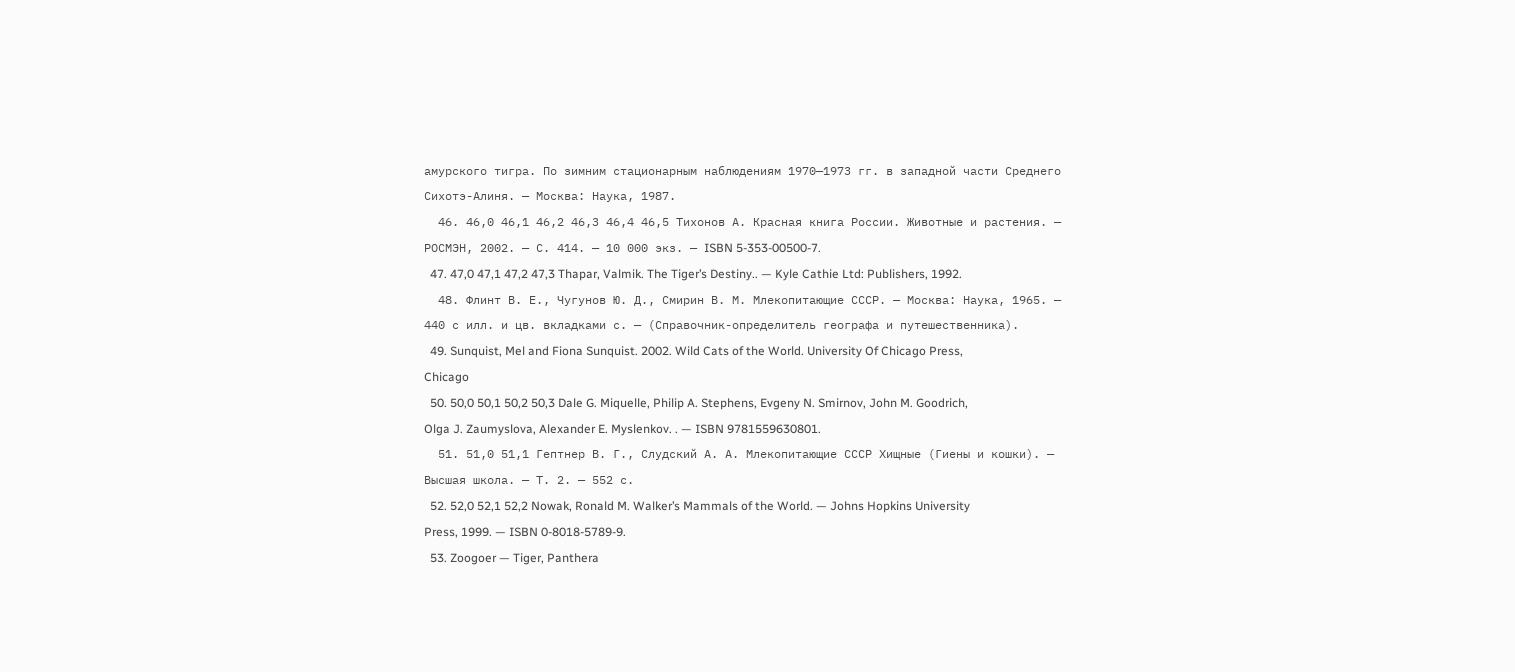амурского тигра. По зимним стационарным наблюдениям 1970—1973 гг. в западной части Среднего Сихотэ-Алиня. — Москва: Наука, 1987.
  46. 46,0 46,1 46,2 46,3 46,4 46,5 Тихонов А. Красная книга России. Животные и растения. — РОСМЭН, 2002. — С. 414. — 10 000 экз. — ISBN 5-353-00500-7.
  47. 47,0 47,1 47,2 47,3 Thapar, Valmik. The Tiger’s Destiny.. — Kyle Cathie Ltd: Publishers, 1992.
  48. Флинт В. Е., Чугунов Ю. Д., Смирин В. М. Млекопитающие СССР. — Москва: Наука, 1965. — 440 с илл. и цв. вкладками с. — (Справочник-определитель географа и путешественника).
  49. Sunquist, Mel and Fiona Sunquist. 2002. Wild Cats of the World. University Of Chicago Press, Chicago
  50. 50,0 50,1 50,2 50,3 Dale G. Miquelle, Philip A. Stephens, Evgeny N. Smirnov, John M. Goodrich, Olga J. Zaumyslova, Alexander E. Myslenkov. . — ISBN 9781559630801.
  51. 51,0 51,1 Гептнер В. Г., Слудский А. А. Млекопитающие СССР Хищные (Гиены и кошки). — Высшая школа. — Т. 2. — 552 с.
  52. 52,0 52,1 52,2 Nowak, Ronald M. Walker’s Mammals of the World. — Johns Hopkins University Press, 1999. — ISBN 0-8018-5789-9.
  53. Zoogoer — Tiger, Panthera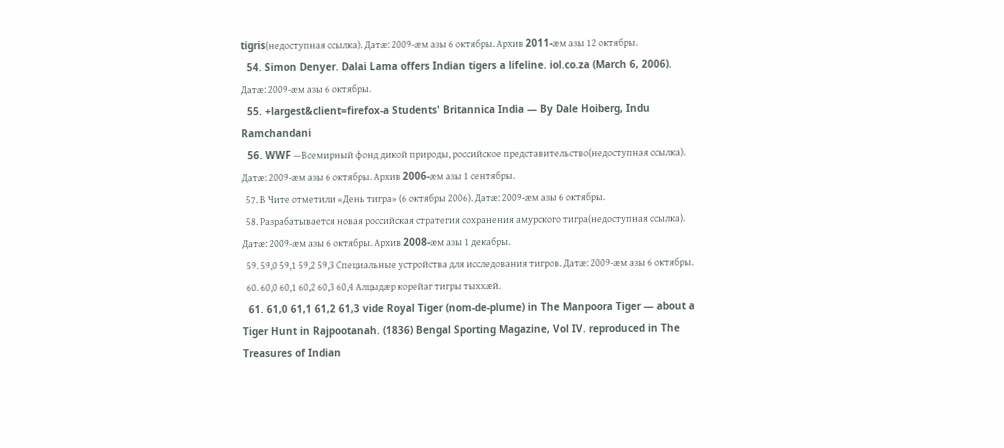tigris(недоступная ссылка). Датæ: 2009-æм азы 6 октябры. Архив 2011-æм азы 12 октябры.
  54. Simon Denyer. Dalai Lama offers Indian tigers a lifeline. iol.co.za (March 6, 2006). Датæ: 2009-æм азы 6 октябры.
  55. +largest&client=firefox-a Students' Britannica India — By Dale Hoiberg, Indu Ramchandani
  56. WWF —Всемирный фонд дикой природы, российское представительство(недоступная ссылка). Датæ: 2009-æм азы 6 октябры. Архив 2006-æм азы 1 сентябры.
  57. В Чите отметили «День тигра» (6 октябры 2006). Датæ: 2009-æм азы 6 октябры.
  58. Разрабатывается новая российская стратегия сохранения амурского тигра(недоступная ссылка). Датæ: 2009-æм азы 6 октябры. Архив 2008-æм азы 1 декабры.
  59. 59,0 59,1 59,2 59,3 Специальные устройства для исследования тигров. Датæ: 2009-æм азы 6 октябры.
  60. 60,0 60,1 60,2 60,3 60,4 Алцыдæр корейаг тигры тыххæй.
  61. 61,0 61,1 61,2 61,3 vide Royal Tiger (nom-de-plume) in The Manpoora Tiger — about a Tiger Hunt in Rajpootanah. (1836) Bengal Sporting Magazine, Vol IV. reproduced in The Treasures of Indian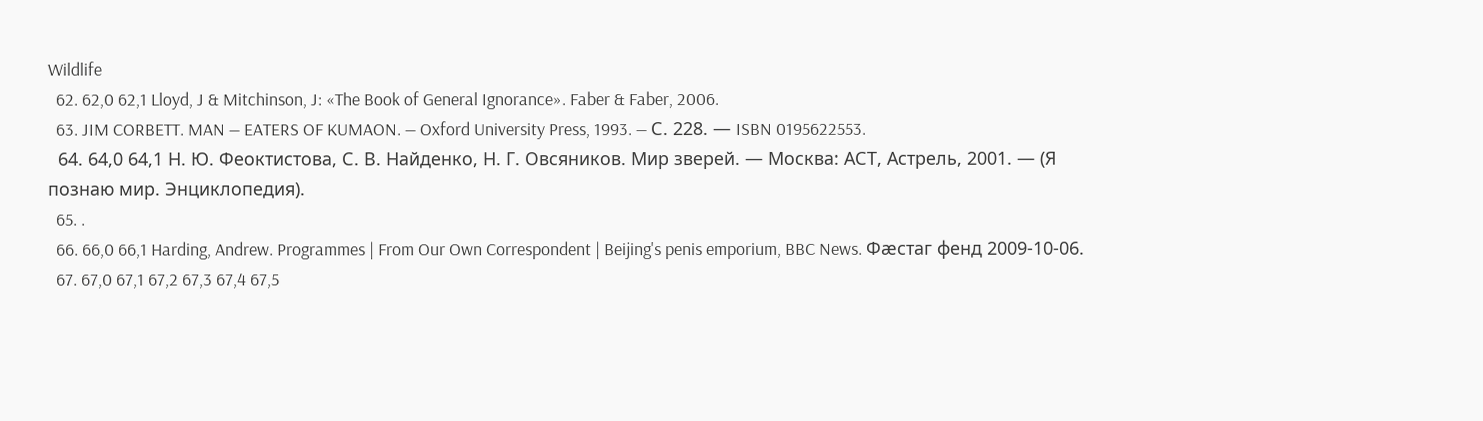Wildlife
  62. 62,0 62,1 Lloyd, J & Mitchinson, J: «The Book of General Ignorance». Faber & Faber, 2006.
  63. JIM CORBETT. MAN — EATERS OF KUMAON. — Oxford University Press, 1993. — С. 228. — ISBN 0195622553.
  64. 64,0 64,1 Н. Ю. Феоктистова, С. В. Найденко, Н. Г. Овсяников. Мир зверей. — Москва: АСТ, Астрель, 2001. — (Я познаю мир. Энциклопедия).
  65. .
  66. 66,0 66,1 Harding, Andrew. Programmes | From Our Own Correspondent | Beijing's penis emporium, BBC News. Фæстаг фенд 2009-10-06.
  67. 67,0 67,1 67,2 67,3 67,4 67,5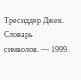Тресиддер Джек. Словарь символов. — 1999.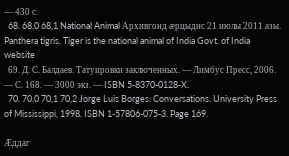— 430 с.
  68. 68,0 68,1 National Animal Архивгонд æрцыдис 21 июлы 2011 азы. Panthera tigris, Tiger is the national animal of India Govt. of India website
  69. Д. С. Балдаев. Татуировки заключенных. — Лимбус Пресс, 2006. — С. 168. — 3000 экз. — ISBN 5-8370-0128-X.
  70. 70,0 70,1 70,2 Jorge Luis Borges: Conversations. University Press of Mississippi, 1998. ISBN 1-57806-075-3. Page 169.

Æддаг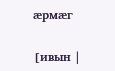æрмæг

[ивын |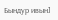Бындур ивын]